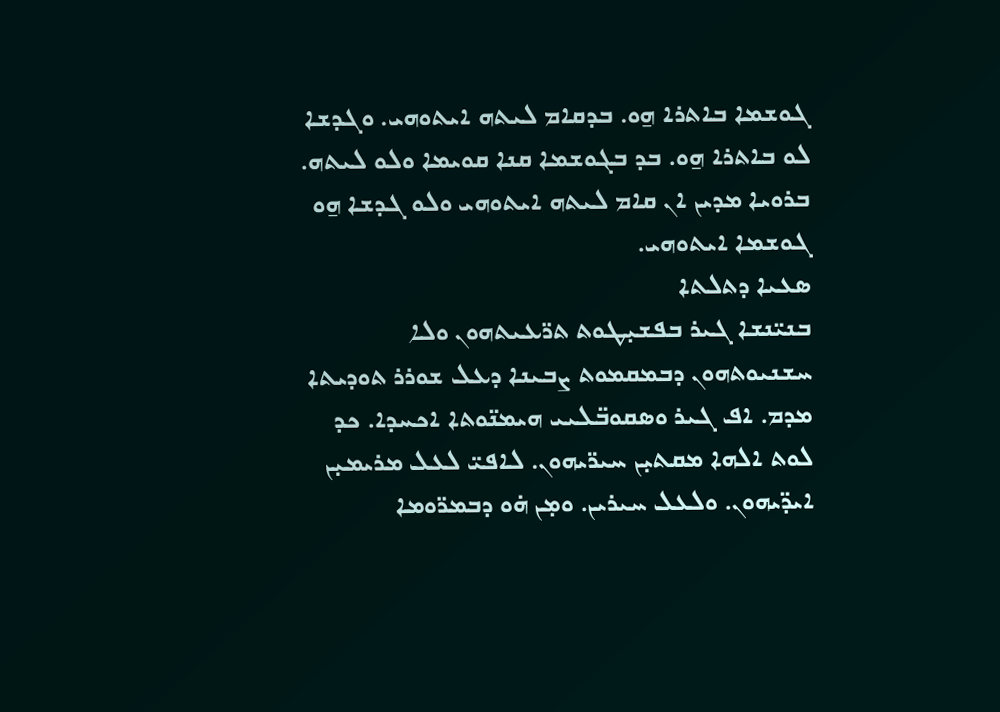ܓܘܫܡܐ ܒܐܬܪܐ ܗ̱ܘ. ܒܕܩܐܡ ܠܝܬܗ ܐܝܬܘܗܝ. ܘܓܕܫܐ ܠܘ ܒܐܬܪܐ ܗ̱ܘ. ܒܕ ܒܓܘܫܡܐ ܩܢܐ ܩܘܝܡܐ ܘܠܘ ܠܝܬܗ. ܒܪܘܝܐ ܡܕܝܢ ܐܢ ܩܐܡ ܠܝܬܗ ܐܝܬܘܗܝ ܘܠܘ ܓܕܫܐ ܗ̱ܘ ܓܘܫܡܐ ܐܝܬܘܗܝ.
ܣܥܝܐ ܕܬܠܬܐ
ܒܢܝ̈ܢܫܐ ܓܝܪ ܒܦܫܝ̣ܛܘܬ ܬܪ̈ܥܝܬܗܘܢ ܘܠܐ ܚܫܢܝܘܬܗܘܢ ܕܒܡܩܡܘܬ ܨܒܝܢܐ ܕܥܠ ܫܘܪܪ ܬܘܕܝܬܐ ܡܕܡ. ܐܦ ܓܝܪ ܘܣܩܘܒ̈ܠܝܝ ܗܝܡܢ̈ܘܬܐ ܐܟܚܕܐ. ܟܕ ܠܘܬ ܐܠܗܐ ܡܩܬܝ̣ܢ ܚܝܪ̈ܝܗܘܢ. ܠܐܦܝ̈ ܠܥܠ ܡܪܝܡܝ̣ܢ ܐܝܕ̈ܝܗܘܢ. ܘܠܥܠ ܚܝܪܝܢ. ܘܡ̣ܢ ܗ̇ܘ ܕܒܡܪ̈ܘܡܐ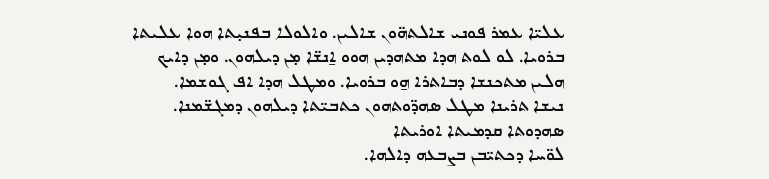ܥܠܝ̈ܐ ܥܡܪ ܦܘܢܝ ܫܐܠܬܗ̈ܘܢ ܫܐܠܝܢ. ܘܐܠܘܠܐ ܒܦܢܝ̣ܬܐ ܗܘܐ ܥܠܝܬܐ ܒܪܘܝܐ. ܠܘ ܠܘܬ ܗܕܐ ܡܬܗܕܝܢ ܗܘܘ ܐ̱ܢܫ̈ܐ ܡ̣ܢ ܕܝܠܗܘܢ. ܘܡ̣ܢ ܕܐܝܟ ܗܠܝܢ ܡܬܟܢܫܐ ܕܒܐܬܪܐ ܗ̱ܘ ܒܪܘܝܐ. ܘܡܛܠ ܗܕܐ ܐܦ ܓܘܫܡܐ.
ܢܝܫܐ ܬܪܝܢܐ ܡܛܠ ܣܗܕ̈ܘܬܗܘܢ ܟܬܒܝ̈ܬܐ ܕܝܠܗܘܢ ܕܡܓܫ̈ܡܢܐ. ܣܗܕܘܬܐ ܩܕܡܝܬܐ ܐܘܪܝܬܐ
ܠܘ̈ܚܐ ܕܟܬܝ̈ܒܢ ܒܨܒܥܗ ܕܐܠܗܐ.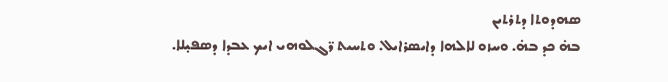ܣܗܕܘܬܐ ܕܬܪܬܝܢ
ܒܗ̇ ܟܕ ܒܗ̇. ܘܚܙܘ ܠܐܠܗܐ ܕܐܝܣܪܐܝܠ. ܘܬܚܝܬ ܪ̈ܓܠܘܗܝ ܐܝܟ ܥܒܕܐ ܕܣܦܝ̣ܠܐ.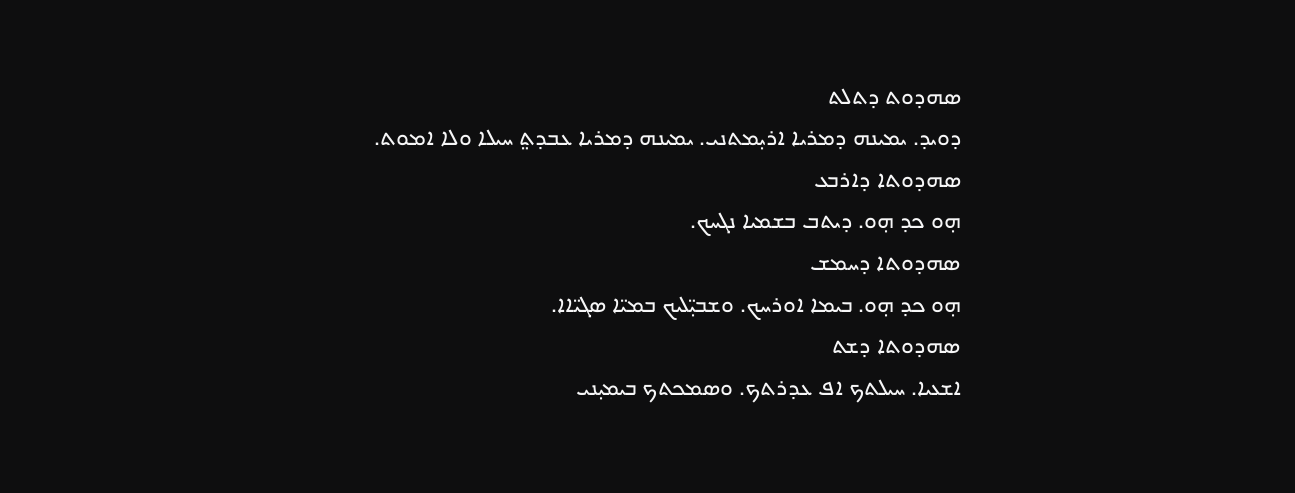ܣܗܕܘܬ ܕܬܠܬ
ܕܘܝܕ. ܝܡܝܢܗ ܕܡܪܝܐ ܐܪܝ̣ܡܬܢܝ. ܝܡܝܢܗ ܕܡܪܝܐ ܥܒܕܬ݀ ܚܝܠܐ ܘܠܐ ܐܡܘܬ.
ܣܗܕܘܬܐ ܕܐܪܒܥ
ܗ̣ܘ ܟܕ ܗ̣ܘ. ܕܝܬܒ ܒܫܡܝܐ ܢܓܚܟ.
ܣܗܕܘܬܐ ܕܚܡܫ
ܗ̣ܘ ܟܕ ܗ̣ܘ. ܒܝܡܐ ܐܘܪܚܟ. ܘܫܒܝ̣̈ܠܝܟ ܒܡܝ̈ܐ ܣܓܝ̈ܐܐ.
ܣܗܕܘܬܐ ܕܫܬ
ܐܫܥܝܐ. ܚܝܠܬܟ ܐܦ ܥܕܪܬܟ. ܘܣܡܟܬܟ ܒܝܡܝ̣ܢܝ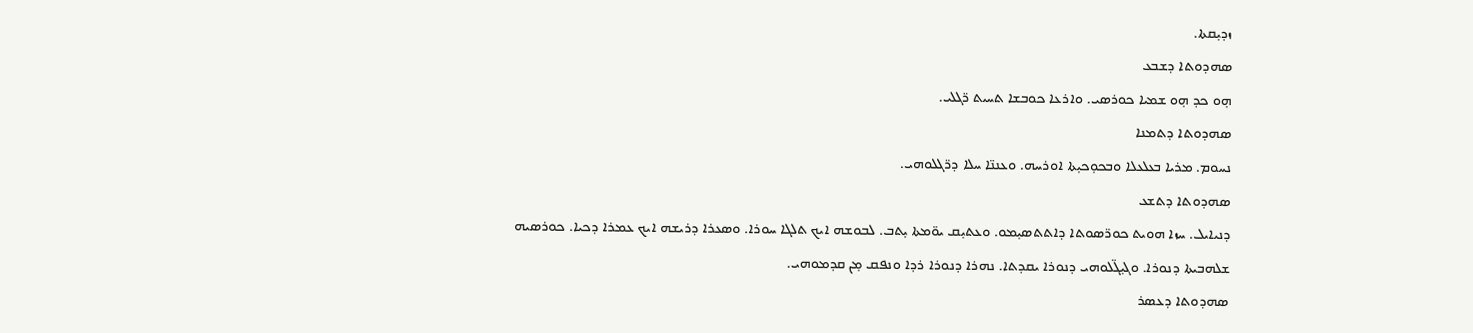ܙܕܝ̣ܩܬܐ.
ܣܗܕܘܬܐ ܕܫܒܥ
ܗ̣ܘ ܟܕ ܗ̣ܘ ܫܡܝܐ ܟܘܪܣܝ. ܘܐܪܥܐ ܟܘܒܫܐ ܬܚܝܬ ܪ̈ܓܠܝ.
ܣܗܕܘܬܐ ܕܬܡܢܐ
ܢܚܘܡ. ܡܪܝܐ ܒܥܠܥܠܐ ܘܒܟܘ̣ܟܝ̣ܬܐ ܐܘܪܚܗ. ܘܥܢܢ̈ܐ ܚܠܐ ܕܪ̈ܓܠܘܗܝ.
ܣܗܕܘܬܐ ܕܬܫܥ
ܕܢܝܐܝܠ. ܚܙܐ ܗܘܝܬ ܟܘܪ̈ܣܘܬܐ ܕܐܬܬܣܝ̣ܡܘ. ܘܥܬܝ̣ܩ ܝܘ̈ܡܬܐ ܝ̣ܬܒ. ܠܒܘܫܗ ܐܝܟ ܬܠܓܐ ܚܘܪܐ. ܘܣܥܪܐ ܕܪܝܫܗ ܐܝܟ ܥܡܪܐ ܕܟܝܐ. ܟܘܪܣܝܗ ܫܠܗܒܝܬܐ ܕܢܘܪܐ. ܘܓܝ̣ܓ̈ܠܘܗܝ ܕܢܘܪܐ ܝܩܕܬܐ. ܢܗܪܐ ܕܢܘܪܐ ܪܕܐ ܘܢܦܩ ܡ̣ܢ ܩܕܡܘܗܝ.
ܣܗܕܘܬܐ ܕܥܣܪ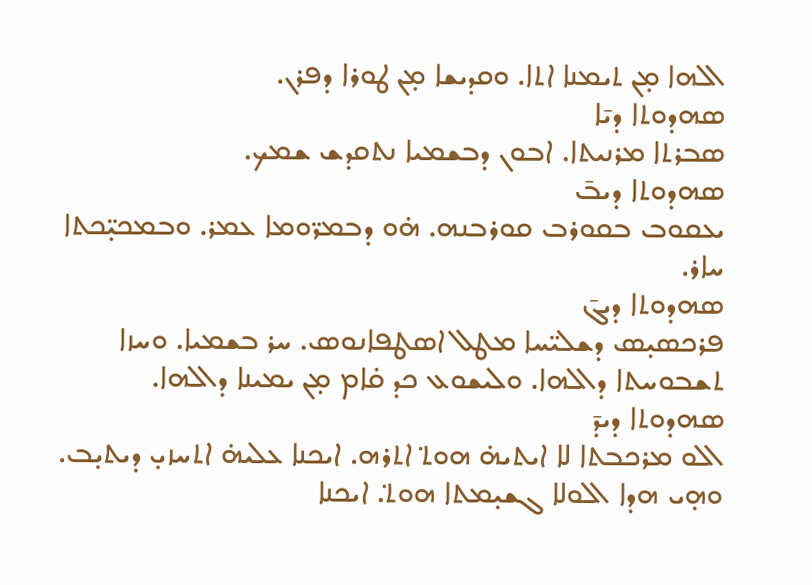ܐܠܗܐ ܡ̣ܢ ܬܝܡܢܐ ܐܬܐ. ܘܩܕܝܫܐ ܡ̣ܢ ܛܘܪܐ ܕܦܪܢ.
ܣܗܕܘܬܐ ܕܝ̄ܐ
ܣܒܪܬܐ ܡܪܢܝܬܐ. ܐܒܘܢ ܕܒܫܡܝܐ ܢܬܩܕܫ ܫܡܟ.
ܣܗܕܘܬܐ ܕܝܒ̄
ܝܥܩܘܒ ܒܩܘܪܒ ܩܘܪܒܢܗ. ܗ̇ܘ ܕܒܡܪ̈ܘܡܐ ܥܡܪ. ܘܒܡܟܝ̣̈ܟܬܐ ܚܐܪ.
ܣܗܕܘܬܐ ܕܝܓ̄
ܦܪܟܣܝ̣ܣ ܕܫܠܝ̈ܚܐ ܡܛܠ ܐܣܛܦܐܢܘܣ. ܚܪ ܒܫܡܝܐ. ܘܚܙܐ ܬܫܒܘܚܬܐ ܕܐܠܗܐ. ܘܠܝܫܘܥ ܟܕ ܩ̇ܐܡ ܡ̣ܢ ܝܡܝܢܐ ܕܐܠܗܐ.
ܣܗܕܘܬܐ ܕܝܕ̄
ܐܠܘ ܡܪܟܒܬܐ ܠܐ ܐܝܬܝܗ̇ ܗܘܬ݀ ܐܬܪܗ. ܐܝܟܢܐ ܥܠܝܗ̇ ܐܬܚܙܝ̣ ܕܝܬܝ̣ܒ. ܘܗ̣ܝ ܗܕܐ ܐܠܘܠܐ ܓܫܝ̣ܡܬܐ ܗܘܬ݀. ܐܝܟܢܐ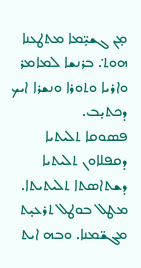ܡ̣ܢ ܓܫܝ̣̈ܡܐ ܡܬܛܥܢܐ ܗܘܬ݀. ܒܪܢܫܐ ܠܡܐܡܪ ܘܐܪܝܐ ܘܬܘܪܐ ܘܢܫܪܐ ܐܝܟ ܕܟܬܝ̣ܒ.
ܦܣܘܩܐ ܬܠܝܬܝܐ ܕܩܦܠܐܘܢ ܬܠܝܬܝܐ ܕܫܬܐܣܬܐ ܬܠܝܬܝܬܐ. ܡܛܠ ܒܘܛܠ ܬܪܥܝ̣ܬ ܡܓܫ̈ܡܢܐ. ܘܒܗ ܐܝܬ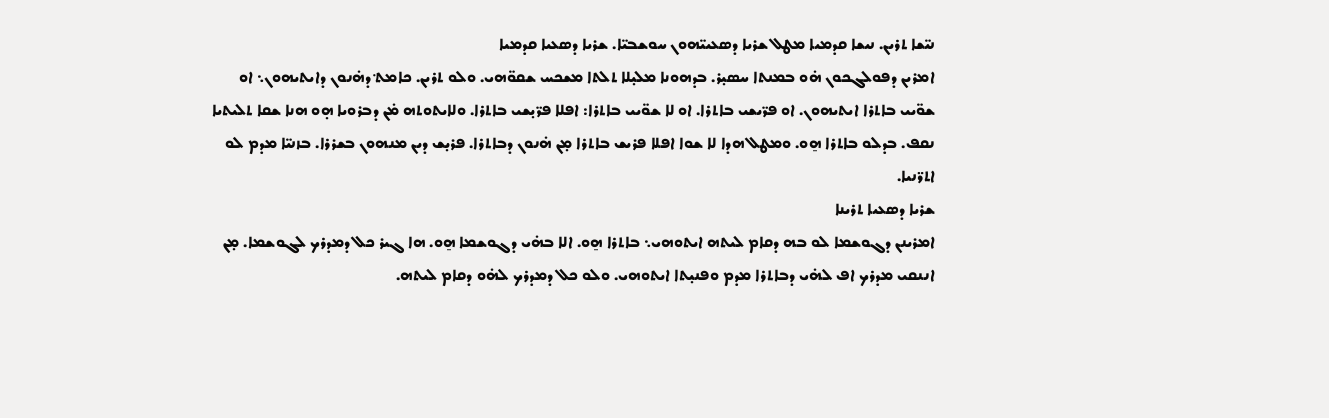ܢܝ̈ܫܐ ܬܪܝܢ. ܢܝܫܐ ܩܕܡܝܐ ܡܛܠ ܫܪܝܐ ܕܣܥܝܝ̈ܗܘܢ ܚܘܫܒܝ̈ܐ. ܫܪܝܐ ܕܣܥܝܐ ܩܕܡܝܐ
ܐܡܪܝܢ ܕܦܘܠܓܟܘܢ ܗ̇ܘ ܒܡܢܬܐ ܚܣܝ̣ܪ. ܒܕܗܘܢܐ ܡܠܝ̣ܠܐ ܬܠܬܐ ܡܫܟܚ ܫܩܘ̈ܗܝ. ܘܠܘ ܬܪܝܢ. ܟܐܡܬ݀ ܕܗ̇ܢܘܢ ܕܐܝܬܝܗܘܢ܆ ܐܘ ܫܘ̈ܝܝ ܒܐܬܪܐ ܐܝܬܝܗܘܢ. ܐܘ ܦܪ̈ܝܫܝ ܒܐܬܪܐ. ܐܘ ܠܐ ܫܘ̈ܝܝ ܒܐܬܪܐ: ܐܦܠܐ ܦܪ̈ܝ̣ܫܝ ܒܐܬܪܐ. ܘܠܐܝܬܘܬܗ ܡ̇ܢ ܕܒܪܘܝܐ ܗ̣ܘ ܗܢܐ ܫܩܐ ܬܠܝܬܝܐ ܢܩܦ. ܒܕܠܘ ܒܐܬܪܐ ܗ̱ܘ. ܘܡܛܠ ܗܕܐ ܠܐ ܫܘܐ ܐܦܠܐ ܦܪܝܫ ܒܐܬܪܐ ܡ̣ܢ ܗ̇ܢܘܢ ܕܒܐܬܪܐ. ܦܪܝ̣ܫ ܕܝܢ ܡܢܗܘܢ ܒܫܪܪܐ. ܒܙܢܝ̈ܐ ܡܕܡ ܠܘ ܐܬܪ̈ܢܝܐ.
ܫܪܝܐ ܕܣܥܝܐ ܬܪܝܢܐ
ܐܡܪܝܢܢ ܕܓܘܫܡܐ ܠܘ ܒܗ ܕܩܐܡ ܠܝܬܗ ܐܝܬܘܗܝ܆ ܒܐܬܪܐ ܗ̱ܘ. ܐܠܐ ܒܗ̇ܝ ܕܓܘܫܡܐ ܗ̱ܘ. ܗܐ ܓܝܪ ܟܠ ܕܡܕܪܟ ܠܓܘܫܡܐ. ܡ̣ܢ ܐܢܢܩܝ ܡܕܪܟ ܐܦ ܠܗ̇ܝ ܕܒܐܬܪܐ ܡܕܡ ܘܦܢܝ̣ܬܐ ܐܝܬܘܗܝ. ܘܠܘ ܟܠ ܕܡܕܪܟ ܠܗ̇ܘ ܕܩܐܡ ܠܝܬܗ.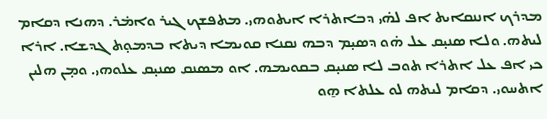ܡܕܪܟ ܐܢܢܩܐܝܬ ܐܦ ܠܗ̇ܝ ܕܒܐܬܪܐ ܐܝܬܘܗܝ. ܡܬܦܫܟ ܓܝܪ ܘܐܡ̇ܪ. ܕܗܢܐ ܕܩܐܡ ܠܝܬܗ. ܘܠܐ ܣܢܝ̣ܩ ܥܠ ܗ̇ܘ ܕܣܝ̣ܡ ܕܒܗ ܢܩܢܐ ܩܘܝܡܐ ܕܝܬܐ ܒܕܡܘ̣ܬ ܓܕܫܐ. ܐܪܐ ܟܝ ܐܦ ܥܠ ܐܬܪܐ ܬܘܒ ܠܐ ܣܢܝ̣ܩ ܒܩܘܝܡܗ. ܐܘ ܡܣܢܩ ܣܢܝ̣ܩ ܥܠܘܗܝ. ܘܡ̣ܢ ܗܠܝܢ ܐܬܚܘܝ. ܕܩܐܡ ܠܝܬܗ ܠܘ ܥܠܬܐ ܗ̱ܘ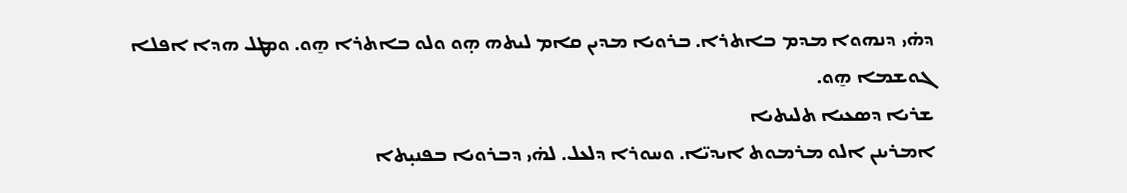ܕܗ̇ܝ ܕܢܗܘܐ ܡܕܡ ܒܐܬܪܐ. ܒܪܘܝܐ ܡܕܝܢ ܩܐܡ ܠܝܬܗ ܗ̣ܘ ܘܠܘ ܒܐܬܪܐ ܗ̱ܘ. ܘܡܛܠ ܗܕܐ ܐܦܠܐ ܓܘܫܡܐ ܗ̱ܘ.
ܫܪܝܐ ܕܣܥܝܐ ܬܠܝܬܝܐ
ܐܡܪܝܢܢ ܐܠܘ ܡܪܡܘܬ ܐܝܕܝ̈ܐ. ܘܚܘܪܐ ܕܠܥܠ. ܠܗ̇ܝ ܕܒܪܘܝܐ ܒܦܢܝ̣ܬܐ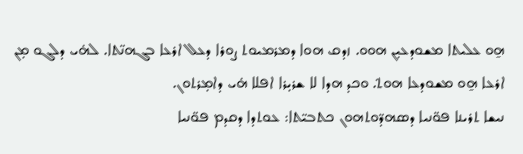ܗ̱ܘ ܥܠܝܬܐ ܡܫܘܕܥܝ̣ܢ ܗܘܘ. ܙܕܩ ܗܘܐ ܕܡܪܡܝܘܬ ܨܘܪܐ ܕܥܠ ܐܪܥܐ ܒܓܗܢ̈ܬܐ. ܠܗ̇ܝ ܕܠܓܘ ܡ̣ܢ ܐܪܥܐ ܗ̱ܘ ܡܫܘܕܥܐ ܗܘܬ݀. ܘܟܕ ܗܕܐ ܠܐ ܫܪܝ̣ܪܐ ܐܦܠܐ ܗ̇ܝ ܕܐܡ̣ܪܬܘܢ.
ܢܝܫܐ ܬܪܝܢܐ ܦܘ̈ܢܝܐ ܕܣܗܕ̈ܘܬܗܘܢ ܟܬܒܝ̈ܬܐ: ܥܘܬܕܐ ܕܩܕܡ ܦܘ̈ܢܝܐ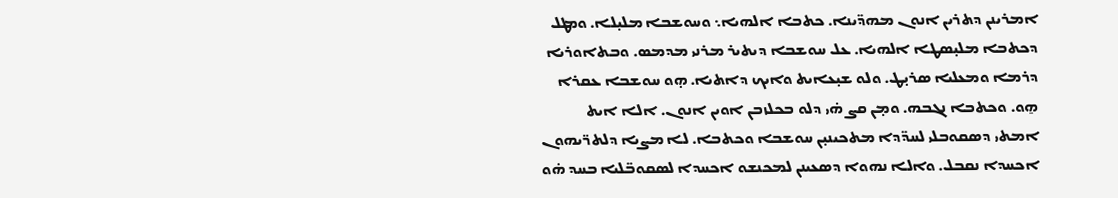ܐܡܪܝܢܢ ܕܬܪܝܢ ܐܢܘܢ ܡܗܕ̈ܝܢܐ. ܟܬܒܐ ܐܠܗܝܐ܆ ܘܚܘܫܒܐ ܡܠܝ̣ܠܐ. ܘܡܛܠ ܕܟܬܒܐ ܡܠܝ̣ܣܛܐ ܐܠܗܝܐ. ܥܠ ܚܘܫܒܐ ܕܝܬܝܪ ܡܪܢܝ ܡܕܡܣ. ܘܒܬܐܘܪܝܐ ܕܪܡܐ ܘܡܥܠܝܐ ܣܪܝ̣ܛ. ܘܠܘ ܫܝ̣ܥܐܝܬ ܘܐܝܟ ܕܐܬܝܐ. ܗ̣ܘ ܚܘܫܒܐ ܥܩܪܐ ܗ̱ܘ. ܘܟܬܒܐ ܢܓܒܗ. ܘܡ̣ܢ ܩܨ ܗ̇ܝ ܕܠܘ ܒܟܠܙܒܢ ܐܘܝܢ ܐܢܘܢ. ܐܠܐ ܐܝܬ ܐܡܬܝ ܕܣܩܘܒܠܝ ܠܚܕ̈ܕܐ ܡܬܟܝܢܝ̣ܢ ܚܘܫܒܐ ܘܟܬܒܐ. ܠܐ ܡܨܝܐ ܕܠܬܪ̈ܝܗܘܢ ܐܟܚܕܐ ܢܩܒܠ. ܘܐܠܐ ܢܗܘܐ ܕܣܥܝܢܢ ܠܡܟܢܫܘ ܐܟܚܕܐ ܠܣܩܘܒ̈ܠܝܐ ܒܚܕ ܗ̇ܘ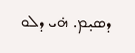ܕܣܝ̣ܡ. ܗ̇ܝ ܕܠܘ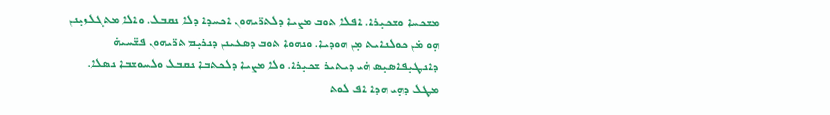ܡܫܟܚܐ ܘܫܟܝ̣ܪܐ. ܐܦܠܐ ܬܘܒ ܡܨܝܐ ܕܠܬܪ̈ܝܗܘܢ ܐܟܚܕܐ ܕܠܐ ܢܩܒܠ. ܘܐܠܐ ܡܬܓܠܙܝ̣ܢܢ ܗ̣ܘ ܡ̇ܢ ܟܘܠܢܐܝܬ ܡ̣ܢ ܗܘܕܝܐ. ܘܢܗܘܐ ܬܘܒ ܕܣܥܝܢܢ ܕܢܪܝ̣ܡ ܬܪ̈ܝܗܘܢ ܦܫ̈ܚܝܗ̇ ܕܐܢܛܝ̣ܦܐܣܝ̣ܣ ܗ̇ܝ ܕܝܬܝܪ ܫܟܝ̣ܪܐ. ܘܠܐ ܡܨܝܐ ܕܠܟܬܒܐ ܢܩܒܠ ܘܠܚܘܫܒܐ ܢܣܠܐ. ܡܛܠ ܕܗ̣ܝ ܗܕܐ ܐܦ ܠܘܬ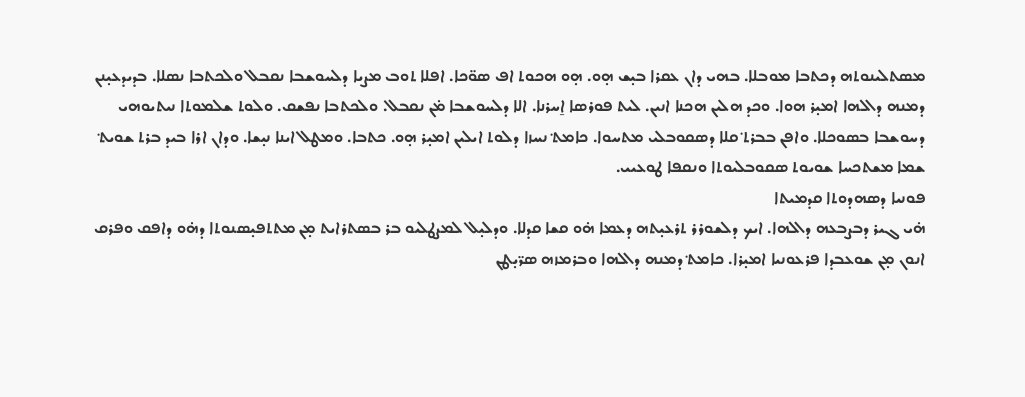ܡܣܬܠܝܢܘܬܗ ܕܟܬܒܐ ܡܘܒܠܐ. ܒܗܝ ܕܐܢ ܥܩܪܐ ܒܝ̣ܫ ܗ̣ܘ. ܗ̣ܘ ܗܟܘܬ ܐܦ ܣܘ̈ܟܐ. ܐܦܠܐ ܬܘܒ ܡܨܝܐ ܕܠܚܘܫܒܐ ܢܩܒܠ ܘܠܟܬܒܐ ܢܣܠܐ. ܒܕܝܕܥܝ̣ܢܢ ܕܡܢܗ ܕܐܠܗܐ ܐܡܝ̣ܪ ܗܘܐ. ܘܟܕ ܗܠܝܢ ܗܟܢܐ ܐܢܝܢ. ܠܝܬ ܦܘܪܣܐ ܐ̱ܚܪܢܐ. ܐܠܐ ܕܠܚܘܫܒܐ ܡ̇ܢ ܢܩܒܠ. ܘܠܟܬܒܐ ܢܦܫܩ. ܘܠܘܬ ܫܠܡܘܬܐ ܢܝܬܝܘܗܝ ܕܚܘܫܒܐ ܒܣܘܟܠܐ. ܘܐܦܢ ܒܒܪܬ݀ ܩܠܐ ܕܣܩܘܒܠܝ ܡܬܚܘܐ. ܟܐܡܬ݀ ܢܚܙܐ ܕܠܘܬ ܐܝܠܝܢ ܐܡܝ̣ܪ ܗ̣ܘ. ܟܬܒܐ. ܘܡܛܠ ܐܝܢܐ ܢܝ̣ܫܐ. ܘܕܐܢ ܐܪܐ ܒܝܕ ܒܪܬ ܫܘܝܬ݀ ܫܡܐ ܡܫܬܟܚܐ ܫܘܝܘܬ ܣܩܘܒܠܝܘܬܐ ܘܢܩܦܐ ܛܘܥܝܝ.
ܦܘܢܝܐ ܕܣܗܕܘܬܐ ܩܕܡܝܬܐ
ܗ̇ܝ ܓܝܪ ܕܒܨܒܥܗ ܕܐܠܗܐ. ܐܝܟ ܕܠܫܘܪܪ ܬܪܥܝ̣ܬܗ ܕܥܡܐ ܗ̇ܘ ܩܫܐ ܩܕܠܐ. ܘܕܠܝ̣ܠ ܠܡܨܛܠܝܘ ܒܪ ܒܣܬܪܐܝܬ ܡ̣ܢ ܡܬܬܦܝ̣ܣܢܘܬܐ ܕܗ̇ܘ ܕܐܦܩ ܘܦܪܩ ܐܢܘܢ ܡ̣ܢ ܫܘܥܒܕܐ ܦܪܥܘܢܝܐ ܐܡܝ̣ܪܐ. ܟܐܡܬ݀ ܕܡܢܗ ܕܐܠܗܐ ܘܒܪܡܙܗ ܣܪ̈ܝ̣ܛܢ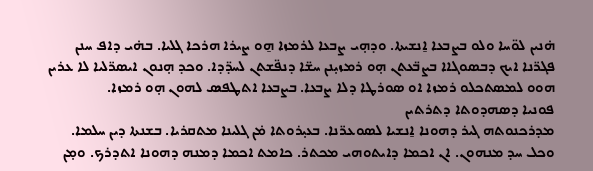ܗ̇ܢܝܢ ܠܘ̈ܚܐ ܘܠܘ ܒܨܒܥܐ ܐ̱ܢܫܝܬܐ. ܘܕܗ̣ܝ ܨܒܥܐ ܠܪܡܙܐ ܗ̱ܘ ܨܝܪܐ ܗܪܟܐ ܓܠܝܐ. ܒܗ̇ܝ ܕܐܦ ܚܢܢ ܦܓܪ̈ܢܐ ܐܝܟ ܕܒܣܘܓܐܐ ܒܨܒ̈ܥܬܢ ܗ̣ܘ ܪܡܙܝ̣ܢܢ ܚܫ̈ܐ ܕܢܦ̈ܫܬܢ ܠܚܕ̈ܕܐ. ܘܟܕ ܗ̣ܢܘܢ ܐܝܣܪ̈ܠܝܐ ܠܐ ܥܪܝܢ ܗܘܘ ܠܡܣܬܟܠܘ ܪܡܙܐ ܐܘ ܣܘܪܛܐ ܕܠܐ ܨܒܥܐ. ܒܨܒܥܐ ܐܬܛܦܣ ܠܗܘܢ ܗ̣ܘ ܪܡܙܐ.
ܦܘܢܝܐ ܕܣܗܕܘܬܐ ܕܬܪܬܝܢ
ܡܕܪܟܢܘܬܗ ܓܝܪ ܕܗܘܢܐ ܐ̱ܢܫܝܐ ܠܣܘܥܪ̈ܢܐ. ܒܥܝ̣ܪܘܬܐ ܡ̇ܢ ܓܠܝܢܐ ܡܬܩܪܝܐ. ܒܫܢܬܐ ܕܝܢ ܚܠܡܐ. ܘܟܠ ܚܕ ܡܢܗܘܢ. ܐܢ ܐܟܡܐ ܕܐܝܬܘܗܝ ܡܟܬܪ. ܟܐܡܬ ܐܟܡܐ ܕܡܢܗ ܕܗܘܢܐ ܐܬܕܪܟ. ܘܡ̣ܢ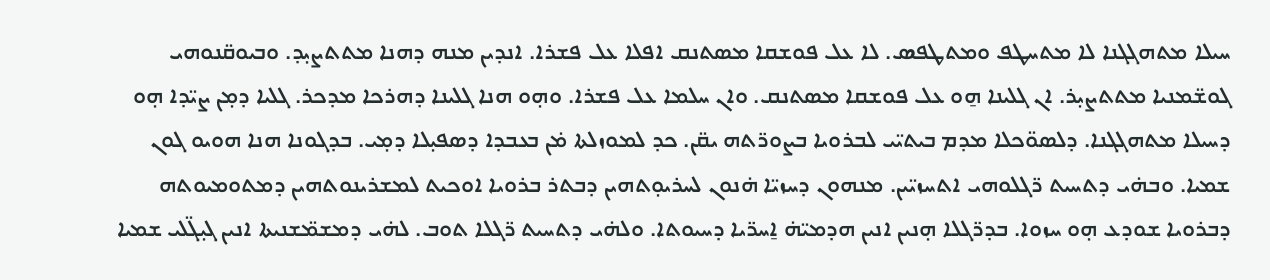ܚܝܠܐ ܡܬܗܓܓܢܐ ܠܐ ܡܬܚܛܦ ܘܡܬܛܦܣ. ܠܐ ܥܠ ܦܘܫܩܐ ܡܣܬܢܩ ܐܦܠܐ ܥܠ ܦܫܪܐ. ܐܢܕܝܢ ܡܢܗ ܕܗܢܐ ܡܬܬܨܝ̣ܕ. ܘܒܝܘܩ̈ܢܘܗܝ ܓܘܫ̈ܡܢܝܐ ܡܬܬܨܝ̣ܪ. ܐܢ ܓܠܝܢܐ ܗ̱ܘ ܥܠ ܦܘܫܩܐ ܡܣܬܢܩ. ܘܐܢ ܚܠܡܐ ܥܠ ܦܫܪܐ. ܘܗ̣ܘ ܗܢܐ ܓܠܝܢܐ ܕܗܪܟܐ ܡܕܟܪ. ܓܠܝܐ ܕܡ̣ܢ ܨܝ̈ܕܐ ܗ̣ܘ ܕܚܝܠܐ ܡܬܗܓܓܢܐ. ܕܠܣܘ̈ܟܠܐ ܡܕܡ ܒܝܬܝ̈ܝ ܠܒܪܘܝܐ ܒܨܘܪ̈ܬܗ ܝܩ̈ܢ. ܟܕ ܠܡܘܙܠܬܐ ܡ̇ܢ ܒܥܒܕܐ ܕܣܦܝ̣ܠܐ ܕܡ̣ܝ. ܒܕܓܘܢܐ ܗܢܐ ܗܘܝܘ ܓܘܢ ܫܡܝܐ. ܘܒܗ̇ܝ ܕܬܚܝܬ ܪ̈ܓܠܘܗܝ ܐܬܚܙܝ̈ܝܢ. ܡܢܗܘܢ ܕܚܙܝ̈ܐ ܗ̇ܢܘܢ ܠܚܪܝܘ̣ܬܗܝܢ ܕܒܬܪ ܒܪܘܝܐ ܐܘܟܝܬ ܠܡܫܪܝܢܘܬܗܝܢ ܕܡܬܘܡܝܘܬܗ ܕܒܪܘܝܐ ܫܘܕܥ ܗ̣ܘ ܚܙܘܐ. ܒܕܪ̈ܓܠܐ ܗ̣ܢܝܢ ܐܢܝܢ ܗܕܡܝ̈ܗ̇ ܐ̱ܚܪ̈ܝܐ ܕܚܝܘܬܐ. ܘܠܗ̇ܝ ܕܬܚܝܬ ܪ̈ܓܠܐ ܬܘܒ. ܠܗ̇ܝ ܕܡܫܡ̈ܫܢܝܬܐ ܐܢܝܢ ܓܝ̣ܓ̈ܠܝ ܫܡܝܐ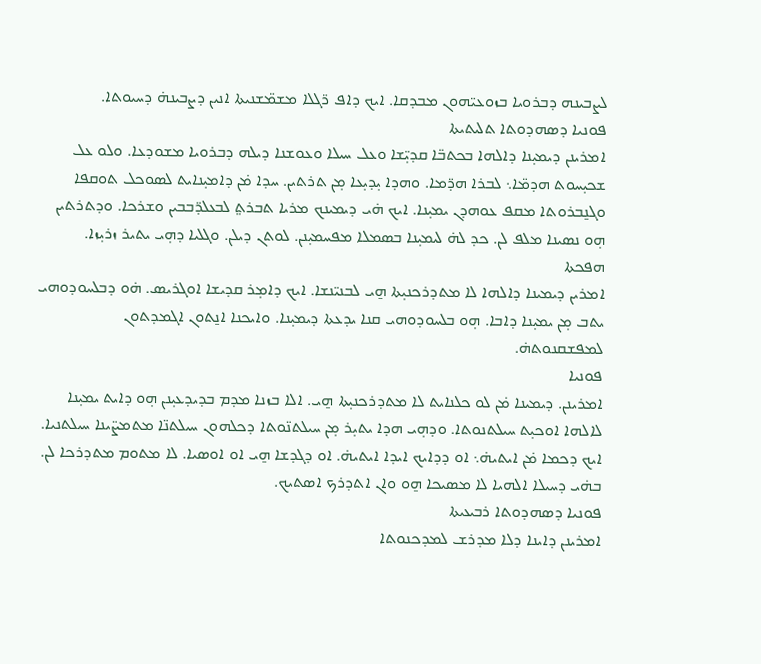ܠܨܒܝܢܗ ܕܒܪܘܝܐ ܒܙܘܥܝ̈ܗܘܢ ܡܒܕܩܐ. ܐܝܟ ܕܐܦ ܪ̈ܓܠܐ ܡܫܡ̈ܫܢܝܬܐ ܐܢܝܢ ܕܨܒܝܢܗ̇ ܕܚܝܘܬܐ.
ܦܘܢܝܐ ܕܣܗܕܘܬܐ ܬܠܝܬܝܬܐ
ܐܡܪܝܢܢ ܕܝܡܝ̣ܢܐ ܕܐܠܗܐ ܒܟܬܒ̈ܐ ܩܕܝ̣̈ܫܐ ܘܥܠ ܚܝܠܐ ܘܥܘܫܢܐ ܕܝܠܗ ܕܒܪܘܝܐ ܡܫܘܕܥܐ. ܘܠܘ ܥܠ ܫܟܝ̣ܚܘܬ ܗܕܡ̈ܐ܆ ܠܒܪܐ ܗܕ̈ܡܐ. ܘܗܕܐ ܝ̣ܕܝ̣ܥܐ ܡ̣ܢ ܬܪܬܝܢ. ܚܕܐ ܡ̇ܢ ܕܐܡܝ̣ܢܐܝܬ ܠܣܘܟܠ ܬܘܩܦܐ ܘܓܢ̱ܒܪܘܬܐ ܡܩܦ ܥܘܗܕܢ ܝܡܝ̣ܢܐ. ܐܝܟ ܗ̇ܝ ܕܝܡܝܢܟ ܡܪܝܐ ܬܒܪܬ݀ ܠܒܥܠܕ̈ܒܒܝܢ ܘܫܪܟܐ. ܘܕܬܪܬܝܢ ܗ̣ܘ ܢܣܝܢܐ ܡܠܦ ܠܢ. ܟܕ ܠܗ̇ ܠܝܡܝ̣ܢܐ ܒܣܡܠܐ ܡܦܚܡܝ̣ܢܢ. ܠܘܬܢ ܕܝܠܢ. ܘܓܠܝܐ ܕܗ̣ܝ ܝܬܝܪ ܙܪܝ̣ܙܐ.
ܗܦܟܬܐ
ܐܡܪܝܢ ܕܝܡܝܢܐ ܕܐܠܗܐ ܠܐ ܡܬܕܪܟܢܝ̣ܬܐ ܗ̱ܝ ܠܒܢܝ̈ܢܫܐ. ܐܝܟ ܕܐܡ̣ܪ ܩܕܝܫܐ ܐܘܓܪܝܣ. ܗ̇ܘ ܕܒܠܚܘܕܘܗܝ ܝܬܒ ܡ̣ܢ ܝܡܝ̣ܢܐ ܕܐܒܐ. ܗ̣ܘ ܒܠܚܘܕܘܗܝ ܩܢܐ ܝܕܥܬܐ ܕܝܡܝ̣ܢܐ. ܘܐܝܟܢܐ ܐܢ̱ܬܘܢ ܐܓܡܕܬܘܢ ܠܡܦܫܩܢܘܬܗ̇.
ܦܘܢܝܐ
ܐܡܪܝܢܢ. ܕܝܡܝܢܐ ܡ̇ܢ ܠܘ ܟܠܢܐܝܬ ܠܐ ܡܬܕܪܟܢܝ̣ܬܐ ܗ̱ܝ. ܐܠܐ ܒܙܢܐ ܡܕܡ ܒܕܝܕܥܝ̣ܢܢ ܗ̣ܘ ܕܐܝܬ ܝܡܝ̣ܢܐ ܠܐܠܗܐ ܐܘܟܝ̣ܬ ܚܝܠܬܢܘܬܐ. ܘܕܗ̣ܝ ܗܕܐ ܝܬܝ̣ܪ ܡ̣ܢ ܚܝܠܬܢ̈ܘܬܐ ܕܟܠܗܘܢ ܚܝܠܬܢ̈ܐ ܡܬܡܨ̈ܝܢܐ ܚܝܠܬܢܝܐ. ܐܝܟ ܕܟܡܐ ܡ̇ܢ ܐܝܬܝܗ̇܆ ܐܘ ܕܕܐܝܟ ܐܝܕܐ ܐܝܬܝܗ̇. ܐܘ ܕܓܕܫܐ ܗ̱ܝ ܐܘ ܐܘܣܝܐ. ܠܐ ܡܬܘܡ ܡܬܕܪܟܐ ܠܢ. ܒܗ̇ܝ ܕܚܝܠܐ ܐܠܗܝܐ ܠܐ ܡܣܝܟܐ ܗ̱ܘ ܘܐܢ ܐܬܕܪܟ ܐܣܬܝܟ.
ܦܘܢܝܐ ܕܣܗܕܘܬܐ ܪܒܝܥܝܬܐ
ܐܡܪܝܢܢ ܕܐܝܢܐ ܕܠܐ ܡܕܪܫ ܠܡܕܟܢܘܬܐ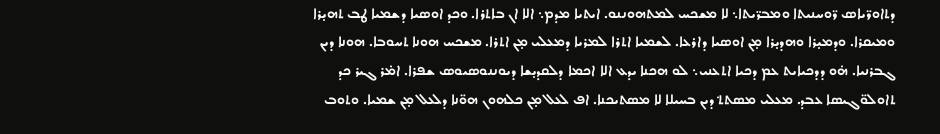ܕܬܐܘܪ̈ܝܐܣ ܪ̈ܘܚܢܝܬܐ ܘܡܒܪ̈ܝܬܐ܆ ܠܐ ܡܫܟܚ ܠܡܬܗܘܢܢܘ. ܐܝܬܝܐ ܡܕܡ܆ ܐܠܐ ܐܢ ܒܐܬܪܐ. ܘܟܕ ܐܘܣܝܐ ܕܫܡܝܐ ܛܒ ܬܗܝ̣ܪܐ ܘܡܝܩܪܐ. ܘܕܡܝ̣ܪܐ ܘܗܕܝ̣ܪܐ ܡ̣ܢ ܐܘܣܝܐ ܕܐܪܥܐ. ܠܫܡܝܐ ܐܬܪܐ ܠܡܪܝܐ ܕܡܥܠܝ ܡ̣ܢ ܐܬܪܐ. ܡܫܟܚ ܗܘܢܐ ܬܚܘܒܐ. ܗܘܢܐ ܕܝܢ ܓܒܪܢܝܐ. ܗ̇ܘ ܕܕܟܝܐܝܬ ܥܡ ܕܟܝܐ ܐܬܥܢܝ܆ ܠܘ ܗܟܢܐ ܝܕܥ ܐܠܐ ܐܟܡܐ ܕܠܩܕܝ̣ܫܐ ܕܝܘܢܢܘܣܝܘܣ ܫܦܪܐ. ܐܡ̇ܪ ܓܝܪ ܟܕ ܬܐܘܠܘ̈ܓܝܣܐ ܥܒܕ. ܡܥܠܝ ܡܣܬܬ݀ ܕܝܢ ܒܚܝܠܐ ܠܐ ܡܣܬܝܟܢܐ. ܐܦ ܠܥܠ ܡ̣ܢ ܟܠܗܘܢ ܗܘ̈ܢܐ ܕܠܥܠ ܡ̣ܢ ܫܡܝܐ. ܘܬܘܒ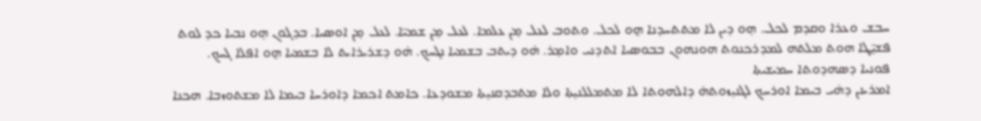ܚܒܫ ܘܥܪܐ ܘܩܕܡ ܠܟܠ. ܗ̣ܘ ܕܝܢ ܠܐ ܡܬܬܚܕܢܐ ܗ̱ܘ ܠܟܠ. ܘܬܘܒ ܠܥܠ ܡ̣ܢ ܥܠܡܐ. ܠܥܠ ܡ̣ܢ ܫܡܝ̈ܐ. ܠܥܠ ܡ̣ܢ ܐܘܣܝܐ. ܒܕܓܘܢ ܗ̣ܘ ܢܒܝܐ ܟܕ ܠܘܬ ܦܫܝ̣̈ܛܐ ܗܘܬ ܡܠܬܗ ܠܡܕܪܟܢܘܬ ܗܘܢܗܘܢ ܒܒܘܣܝܐ ܐܬܕܢܝ ܘܐܡ̣ܪ. ܗ̇ܘ ܕܝܬܒ ܒܫܡܝܐ ܢܓܚܟ. ܗ̇ܘ ܕܫܪܝܪܐܝܬ ܠܐ ܒܫܡܝܐ ܗ̱ܘ ܐܦܠܐ ܓܚܟ.
ܦܘܢܝܐ ܕܣܗܕܘܬܐ ܚܡܝܫܝܬܐ
ܐܡܪܝܢܢ ܕܗ̇ܝ ܒܝܡܐ ܐܘܪܚܟ ܠܓܢܝ̣ܙܘܬܗ̇ ܕܐܠܗܘܬܐ ܠܐ ܡܬܡܠܠܢܝ̣ܬܐ ܘܠܐ ܡܬܒܕܩܢܝ̣ܬܐ ܡܫܘܕܥܐ. ܟܐܡܬ ܐܟܡܐ ܕܐܘܪܚܐ ܒܝܡܐ ܠܐ ܡܫܬܘܙܒܐ. ܗܟܢܐ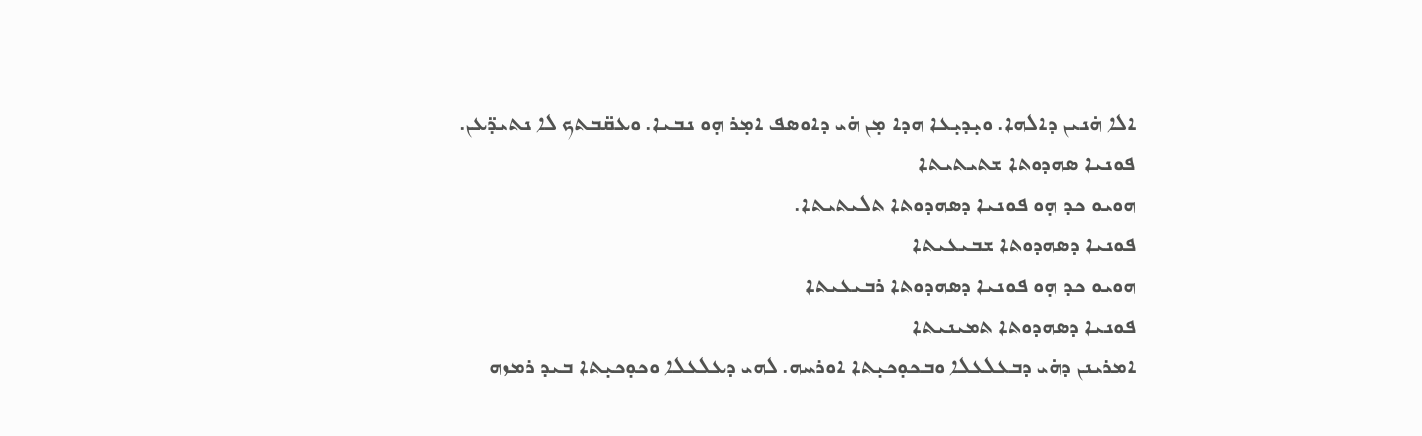ܐܠܐ ܗ̇ܢܝܢ ܕܐܠܗܐ. ܘܝ̣ܕܝ̣ܥܐ ܗܕܐ ܡ̣ܢ ܗ̇ܝ ܕܐܘܣܦ ܐܡ̣ܪ ܗ̣ܘ ܢܒܝܐ. ܘܥܩ̈ܒܬܟ ܠܐ ܢܬܝܕ̈ܥܢ.
ܦܘܢܝܐ ܣܗܕܘܬܐ ܫܬܝܬܝܬܐ
ܗܘܝܘ ܟܕ ܗ̣ܘ ܦܘܢܝܐ ܕܣܗܕܘܬܐ ܬܠܝܬܝܬܐ.
ܦܘܢܝܐ ܕܣܗܕܘܬܐ ܫܒܝܥܝܬܐ
ܗܘܝܘ ܟܕ ܗ̣ܘ ܦܘܢܝܐ ܕܣܗܕܘܬܐ ܪܒܝܥܝܬܐ
ܦܘܢܝܐ ܕܣܗܕܘܬܐ ܬܡܝܢܝܬܐ
ܐܡܪܝܢܢ ܕܗ̇ܝ ܕܒܥܠܥܠܐ ܘܒܟܘ̣ܟܝ̣ܬܐ ܐܘܪܚܗ. ܠܗܝ ܕܥܠܥܠܐ ܘܟܘ̣ܟܝ̣ܬܐ ܒܝܕ ܪܡܙܗ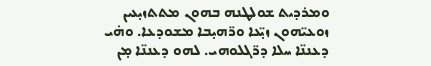ܘܡܪܕܝܬ ܫܘܠܛܢܗ ܒܗܘܢ ܡܬܬܙܝ̣ܥܝܢ ܙܘܥܝ̈ܗܘܢ ܙܝ̣̈ܥܐ ܘܪ̈ܗܝ̣ܒܐ ܡܫܘܕܥܐ. ܘܗ̇ܝ ܕܥܢܢ̈ܐ ܚܠܐ ܕܪ̈ܓܠܘܗܝ. ܠܗܘ ܕܥܢܢ̈ܐ ܡ̣ܢ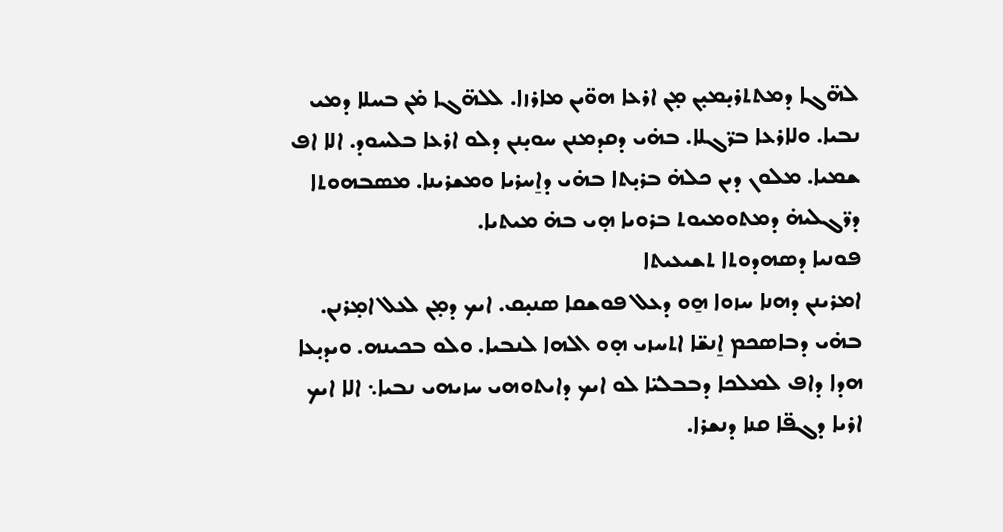ܠܗ̈ܓܐ ܕܡܬܬܪܝ̣ܡܝ̣ܢ ܡ̣ܢ ܐܪܥܐ ܗܘ̈ܝܢ ܡܐܪܙܐ. ܠܠܗ̈ܓܐ ܡ̇ܢ ܒܚܠܐ ܕܡܝ ܢܒܝܐ. ܘܠܐܪܥܐ ܒܪ̈ܓܠܐ. ܒܗ̇ܝ ܕܩܕܡܢܢ ܚܘܝ̣ܢܢ ܕܠܘ ܐܪܥܐ ܒܠܚܘܕ. ܐܠܐ ܐܦ ܫܡܝܐ. ܡܠܘܢ ܕܝܢ ܟܠܗ̇ ܒܪܝ̣ܬܐ ܒܗ̇ܝ ܕܐ̱ܚܪܝܐ ܘܡܫܪܝܢܐ. ܡܣܒܗܘܬܐ ܕܪ̈ܓܠܝܗ̇ ܕܡܬܘܡܝܘܬ ܒܪܘܝܐ ܗ̣ܝ ܒܗ̇ ܡܝܬܝܐ.
ܦܘܢܝܐ ܕܣܗܕܘܬܐ ܬܫܝܥܝܬܐ
ܐܡܪܝܢܢ ܕܗܢܐ ܚܙܘܐ ܗ̱ܘ ܕܥܠ ܦܘܫܩܐ ܣܢܝ̣ܩ. ܐܝܟ ܕܡ̣ܢ ܠܥܠ ܐܡ̣ܪܢܢ. ܒܗ̇ܝ ܕܒܐܣܟܡ ܐ̱ܢܫ̈ܐ ܐܬܚܙܝ ܗ̣ܘ ܐܠܗܐ ܠܢܒܝܐ. ܘܠܘ ܒܟܝܢܗ. ܘܝܕܝ̣ܥܐ ܗܕܐ ܕܐܦ ܠܡܠܟܐ ܕܒܒܠܝ̈ܐ ܠܘ ܐܝܟ ܕܐܝܬܘܗܝ ܚܙܝܗܝ ܢܒܝܐ܆ ܐܠܐ ܐܝܟ ܐܪܝܐ ܕܓܦ̈ܐ ܩܢܐ ܕܢܫܪܐ.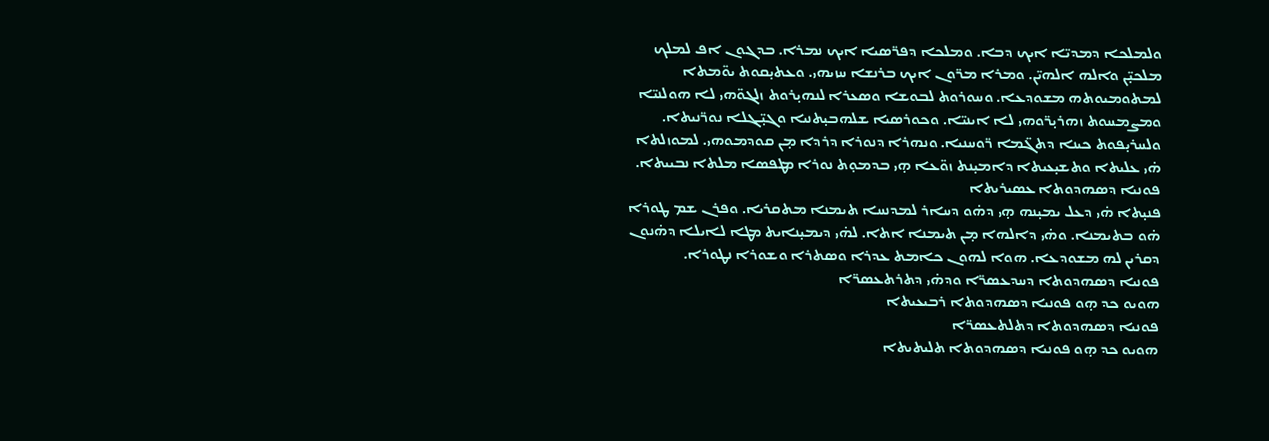ܘܠܡܠܟܐ ܕܡܕܝ̈ܐ ܐܝܟ ܕܒܐ. ܘܡܠܟܐ ܕܦܪ̈ܣܝܐ ܐܝܟ ܢܡܪܐ. ܒܕܓܘܢ ܐܦ ܠܡܠܟ ܡܠܟܝ̣̈ܢ ܘܐܠܗ ܐܠܗܝ̈ܢ. ܘܡܪܐ ܡܪ̈ܘܢ ܐܝܟ ܒܪܢܫܐ ܚܙܝܗܝ. ܘܥܬܝ̣ܩܘܬ ܝܘ̈ܡܬܐ ܠܡܬܘܡܝܘܬܗ ܡܫܘܕܥܐ. ܘܚܘܪܘܬ ܠܒܘܫܐ ܘܣܥܪܐ ܠܢܗܝ̣ܪܘܬ ܙܠܓܘ̈ܗܝ ܠܐ ܗܘܠܢܝ̈ܐ ܘܡܨܡܚܘܬ ܙܗܪܝ̣ܪ̈ܘܗܝ ܠܐ ܐܝܢܝ̈ܐ. ܘܟܘܪܣܝܐ ܫܠܗܒܝ̣ܬܢܝܐ ܘܓܝ̣̈ܓܠܐ ܢܘܪ̈ܢܝܬܐ. ܘܠܚܪܝ̣ܦܘܬ ܟܝܢܐ ܕܬܓ̈ܡܐ ܪ̈ܘܚܢܝܐ. ܘܢܗܪܐ ܕܢܘܪܐ ܕܪܕܐ ܡ̣ܢ ܩܘܕܡܘܗܝ. ܠܡܘܙܠܬܐ ܗ̇ܝ ܥܠܝܬܐ ܘܬܫܝ̣ܥܝܬܐ ܕܐܡܝ̣ܢܬ ܙܘ̈ܥܐ ܗ̣ܝ ܒܕܡܘ̣ܬ ܢܘܪܐ ܡܛܦܣܐ ܡܠܬܐ ܢܒܝܝܬܐ.
ܦܘܢܝܐ ܕܣܗܕܘܬܐ ܥܣܝܪܝܬܐ
ܦܢܝ̣ܬܐ ܗ̇ܝ ܕܥܠ ܝܡܝ̣ܢܗ ܗ̣ܝ ܕܗ̇ܘ ܕܚܐܪ ܠܡܕܢܚܐ ܬܝܡܢܐ ܡܬܩܪܝܐ. ܘܦܪܢ ܫܡ ܛܘܪܐ ܗ̇ܘ ܒܬܝܡܢܐ. ܘܗ̇ܝ ܕܐܠܗܐ ܡ̣ܢ ܬܝܡܢܐ ܐܬܐ. ܠܗ̇ܝ ܕܝܡܝ̣ܢܐܝܬ ܡܛܐ ܠܐܝܠܐ ܕܗ̇ܢܘܢ ܕܩܪܝܢ ܠܗ ܡܫܘܕܥܐ. ܗܘܐ ܠܗܘܢ ܟܐܡܬ ܥܕܪܐ ܘܣܬܪܐ ܘܫܘܪܐ ܢܛܘܪܐ.
ܦܘܢܝܐ ܕܣܗܕܘܬܐ ܕܚܕܥܣܪ̈ܐ ܘܕܗ̇ܝ ܕܬܪܬܥܣܪ̈ܐ
ܗܘܝܘ ܟܕ ܗ̣ܘ ܦܘܢܝܐ ܕܣܗܕܘܬܐ ܪܒܝܥܝܬܐ
ܦܘܢܝܐ ܕܣܗܕܘܬܐ ܕܬܠܬܥܣܪ̈ܐ
ܗܘܝܘ ܟܕ ܗ̣ܘ ܦܘܢܝܐ ܕܣܗܕܘܬܐ ܬܠܝܬܝܬܐ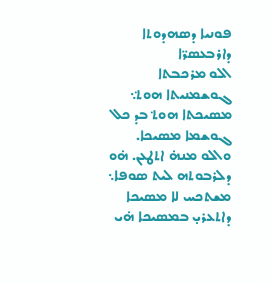ܦܘܢܝܐ ܕܣܗܕܘܬܐ ܕܐܪܒܥܣܪ̈ܐ
ܐܠܘ ܡܪܟܒܬܐ ܓܘܫܡܢܝܬܐ ܗܘܬ݀܆ ܡܣܝܟܬܐ ܗܘܬ݀ ܒܕ ܟܠ ܓܘܫܡܐ ܡܣܝܟܐ. ܘܐܠܘ ܡܢܗ̇ ܐܬܛܥܢ. ܗ̇ܘ ܕܠܪܒܘܬܗ ܠܝܬ ܣܘܦܐ܆ ܡܫܬܟܚ ܠܐ ܡܣܝܟܐ ܕܐܬܥܪܝ̣ ܒܡܣܝܟܐ ܗ̇ܝ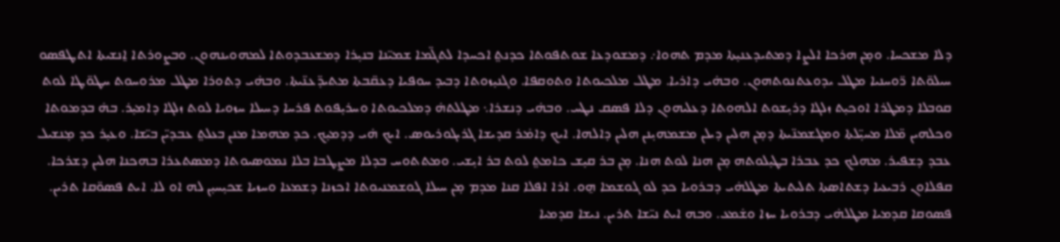ܕܠܐ ܡܫܟܚܐ. ܘܡ̣ܢ ܗܪܟܐ ܐܠܨܐ ܕܡܬܝܕܥܢܝ̣ܬܐ ܡܕܡ ܬܗܘܐ܇ ܕܡܫܘܕܥܐ ܫܘܬܦܘܬܐ ܟܕܢܬ݀ ܐܟܚܕܐ ܠܬܓ̈ܡܐ ܫܡܝ̈ܢܐ ܒܢܝ̣ܪܐ ܕܡܫܥܒܕܘܬܐ ܠܡܗܘܝܢܗܘܢ. ܘܒܨܘܪܬܐ ܐ̱ܢܫܝܬܐ ܐܬܛܦܣܘ ܚܝܠܘ̈ܬܐ ܪ̈ܘܚܢܝܐ ܡܛܠ ܝܕܘܥܬܢܘܬܗܘܢ. ܘܒܗ̇ܝ ܕܐܪܝܐ. ܡܛܠ ܡܠܟܝܘܬܐ ܘܬܘܩܦܐ. ܘܓܢܝ̣ܙܘܬܐ ܕܒܝܕ ܚܘܦܝܐ ܕܥܩ̈ܒܬܐ ܡܬܝܕ̈ܥܢ̈ܝܬܐ. ܘܒܗ̇ܝ ܕܬܘܪܐ ܡܛܠ ܡܪܘܚܘܬ ܚܛܘ̈ܛܐ ܠܘܬ ܩܘܒܠܐ ܕܡܛܪܐ ܐܘܟܝ̣ܬ ܙܠܓܐ ܕܪܝ̣ܫܘܬ ܐܠܗܘܬܐ ܕܥܠܝܗܘܢ ܕܠܐ ܦܣܩ ܢܛܚ. ܘܒܗ̇ܝ ܕܢܫܪܐ܆ ܡܛܠܬܗ̇ ܕܡܠܟܝܘܬܐ ܘܚܪܝ̣ܦܘܬ ܦܪܚܐ ܕܚܝܠܐ ܚܙܘܝܐ ܠܘܬ ܙܠܓܐ ܕܐܡܝ̣ܪ. ܒܗ̇ ܒܕܡܘܬܐ ܘܟܠܗܝܢ ܡ̈ܠܐ ܡܚܝ̣̈ܠܬܐ ܘܡܓܫܡܢ̈ܝܬܐ ܕܡ̣ܢ ܗܠܝܢ ܕܝܠܢ ܡܫܡܗܝ̣ܢܢ ܗܠܝܢ ܕܐܠܗܐ. ܐܝܟ ܕܐܡ̇ܪ ܩܕܝܫܐ ܓܪܝܓܘܪܝܘܣ. ܐܝܟ ܗ̇ܝ ܕܕܡܝ̣ܟ. ܟܕ ܡܗܡܐ ܡܢܢ ܒܥܠܬ݀ ܥܒܕܝ̈ܢ ܒܝ̈ܫܐ. ܘܥܝ̣ܪ ܟܕ ܡ̣ܢܫܝܠ ܥܒܕ ܕܫܦܝܪ. ܡܗܠܟ ܟܕ ܥܒܪܐ ܒܛܝ̣ܠܘܬܗ ܡ̣ܢ ܗܢܐ ܠܘܬ ܗܢܐ. ܡ̣ܢ ܒܪ ܩܝ̣ܫ ܟܐܡܬ݀ ܠܘܬ ܒܪ ܐܝ̣ܫܝ. ܘܡܬܬܘܚ ܒܕܠܐ ܡܨܛܒܐ ܒܠܐ ܢܡܘܣܝܘܬܐ ܕܡܣܬܥܪܐ ܒܗܟܢܐ ܗܠܝܢ ܕܫܪܟܐ.
ܩܦܠܐܘܢ ܪܒܝܥܝܐ ܕܫܬܐܣܬܐ ܬܠܝܬܝܬܐ ܡܛܠܗ̇ܝ ܕܒܪܘܝܐ ܟܕ ܠܘ ܓܘܫܡܐ ܗ̱ܘ. ܐܪܐ ܐܦܠܐ ܩܢܐ ܡܕܡ ܡ̣ܢ ܚܝܠܐ ܓܘܫܡܢܝܘܬܐ ܐܟܙܢܐ ܕܫܡܥܐ ܘܚܙܝܐ ܫܟܝ̣ܚܝ̣ܢ ܠܗ ܐܘ ܠܐ. ܐܝܬ ܦܣܘ̈ܩܐ ܬܪܝܢ. ܦܣܘܩܐ ܩܕܡܝܐ ܡܛܠܗ̇ܝ ܕܒܪܘܝܐ ܚܙܐ ܘܫ̇ܡܥ. ܘܒܗ ܐܝܬ ܢܝ̈ܫܐ ܬܪܝܢ. ܢܝܫܐ ܩܕܡܝܐ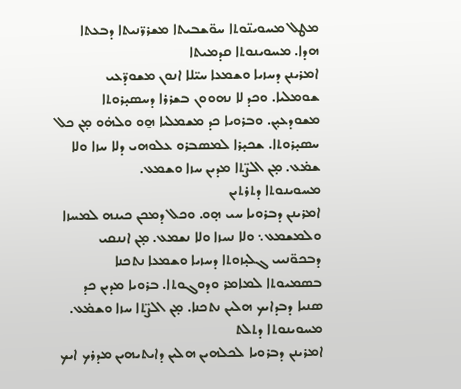ܡܛܠ ܡܚܘܝܢ̈ܘܬܐ ܚܘ̈ܫܒܝܬܐ ܡܫܪܪ̈ܢܝܬܐ ܕܒܥܬܐ ܗܕܐ. ܡܚܘܝܢܘܬܐ ܩܕܡܝܬܐ
ܐܡܪܝܢܢ ܕܚܙܝܐ ܘܫܡܥܐ ܚܝ̈ܠܐ ܐܢܘܢ ܡܫܘܕ̈ܥܝ ܫܘܡܠܝܐ. ܘܟܕ ܠܐ ܢܗܘܘܢ ܒܫܪܪܐ ܕܚܣܝ̣ܪܘܬܐ ܡܫܘܕܥܝ̣ܢ. ܘܒܪܘܝܐ ܟܕ ܡܫܡܠܝܐ ܗ̱ܘ ܘܠܗ̇ܘ ܡ̣ܢ ܟܠ ܚܣܝ̣ܪܘܬܐ. ܫܟܝ̣ܪܐ ܠܡܣܒܪܘ ܥܠܘܗܝ ܕܠܐ ܚܙܐ ܘܠܐ ܫܡ̇ܥ. ܡ̣ܢ ܐܠܨ̈ܬܐ ܡܕܝܢ ܚܙܐ ܘܫܡܥ.
ܡܚܘܝܢܘܬܐ ܕܬܪܬܝܢ
ܐܡܪܝܢܢ ܕܒܪܘܝܐ ܚܝ ܗ̣ܘ. ܘܟܠ ܕܡܟܢ ܟܝܢܗ ܠܡܚܙܐ ܘܠܡܫܡܥ܆ ܘܠܐ ܢܚܙܐ ܘܠܐ ܢܫܡܥ. ܡ̣ܢ ܐܢܢܩܝ ܕܒܟܘ̈ܢܝܝ ܓܠܝ̣ܙܘܬܐ ܕܚܙܝܐ ܘܫܡܥܐ ܢܬܟܢܐ ܒܣܡܝܘܬܐ ܠܡܐܡܪ ܘܕܘܓܘܬܐ. ܒܪܘܝܐ ܡܕܝܢ ܟܕ ܣܢܝܐ ܕܒܕܐܝܟ ܗܠܝܢ ܢܬܟܢܐ. ܡ̣ܢ ܐܠܨ̈ܬܐ ܚܙܐ ܘܫܡ̇ܥ.
ܡܚܘܝܢܘܬܐ ܕܬܠܬ
ܐܡܪܝܢܢ ܕܒܪܘܝܐ ܠܟܠܗܝܢ ܗܠܝܢ ܕܐܝܬܝܗܝܢ ܡܕܪܟ ܐܝܟ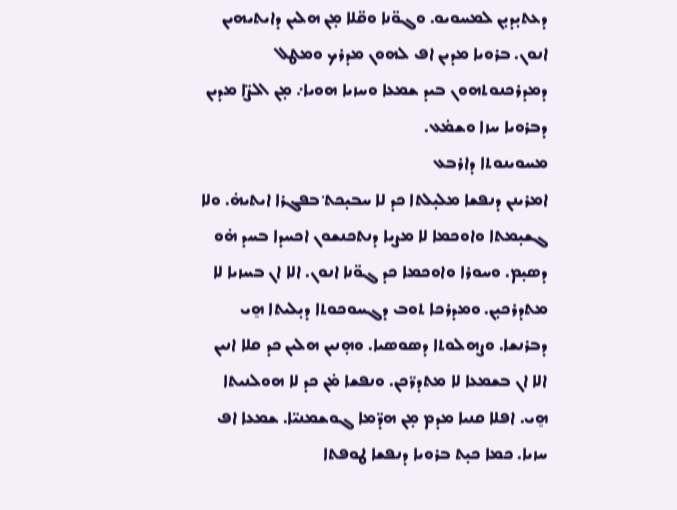ܕܥܬܝ̣ܕܝ̣ܢ ܠܡܚܘܝܘ. ܘܓܘ̈ܢܐ ܘܩ̈ܠܐ ܡ̣ܢ ܗܠܝܢ ܕܐܝܬܝܗܝܢ ܐܢܘܢ. ܒܪܘܝܐ ܡܕܝܢ ܐܦ ܠܗܘܢ ܡܕܪܟ ܘܡܛܠ ܕܡܕܪܟܢܘܬܗܘܢ ܒܝܕ ܫܡܥܐ ܘܚܙܝܐ ܗܘܝܐ܇ ܡ̣ܢ ܐܠܨ̈ܐ ܡܕܝܢ ܕܒܪܘܝܐ ܚܙܐ ܘܫܡ̇ܥ.
ܡܚܘܝܢܘܬܐ ܕܐܪܒܥ
ܐܡܪܝܢܢ ܕܢܦܫܐ ܡܠܝ̣ܠܬܐ ܟܕ ܠܐ ܚܒܝ̣ܟܬ݀ ܒܦܓܪܐ ܐܝܬܝܗ̇. ܘܠܐ ܓܫܝ̣ܡܬܐ ܘܐܘܟܡܐ ܠܐ ܡܨܝܐ ܕܢܬܟܢܫܘܢ ܐܟܚܕܐ ܒܚܕ ܗ̇ܘ ܕܣܝ̣ܡ. ܘܚܘܪܐ ܘܐܘܟܡܐ ܟܕ ܓܘ̈ܢܐ ܐܢܘܢ. ܐܠܐ ܐܢ ܒܚܙܝܐ ܠܐ ܡܬܕܪܟܝ̣ܢ. ܘܡܕܪܟܐ ܬܘܒ ܕܓܚܘܟܘܬܐ ܕܝ̣ܠܝܬܐ ܗ̱ܝ ܕܒܪܢܫܐ. ܘܨܗܠܘܬܐ ܕܣܘܣܝܐ. ܘܗ̣ܢܝܢ ܗܠܝܢ ܟܕ ܩܠܐ ܐܢܝܢ ܐܠܐ ܐܢ ܒܫܡܥܐ ܠܐ ܡܬܕܪ̈ܟܢ. ܘܢܦܫܐ ܡ̇ܢ ܟܕ ܠܐ ܗܘܠܢܝܬܐ ܗ̱ܝ. ܐܦܠܐ ܩܢܝܐ ܡܕܡ ܡ̣ܢ ܗܕ̈ܡܐ ܓܘܫܡܢܝ̈ܐ. ܫܡܥܐ ܐܦ ܚܙܝܐ. ܟܡܐ ܟܝ̣ܬ ܒܪܘܝܐ ܕܢܦܫܐ ܛܘܦܬܐ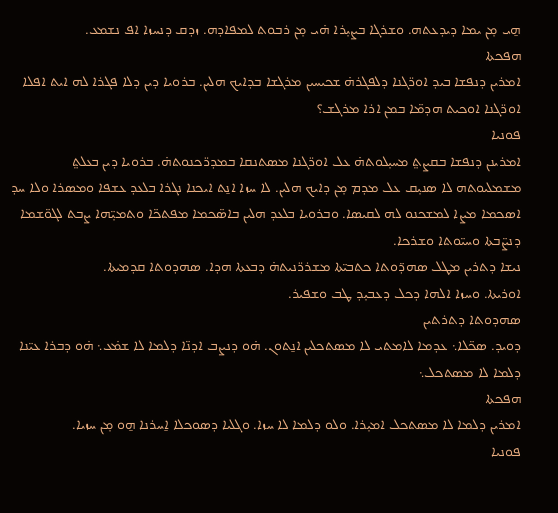ܗ̱ܝ ܡ̣ܢ ܝܡܐ ܕܝܕܥܬܗ. ܘܫܪܓܐ ܒܨܝ̣ܪܐ ܗ̇ܝ ܡ̣ܢ ܪܒܘܬ ܠܡܦܐܕܗ. ܙܕܩ ܕܢܚܙܐ ܐܦ ܢܫܡܥ.
ܗܦܟܬܐ
ܐܡܪܝܢ ܕܢܦܫܐ ܒܝܕ ܐܘܪ̈ܓܢܐ ܕܠܦܓܪܗ̇ ܫܟܝܚܝܢ ܡܪܓܫܐ ܒܕܐܝܟ ܗܠܝܢ. ܒܪܘܝܐ ܕܝܢ ܕܠܐ ܦܓܪܐ ܠܗ ܐܝܬ ܐܦܠܐ ܐܘܪ̈ܓܢܐ ܐܘܟܝܬ ܗܕܡ̈ܐ ܒܡܢ ܐܪܐ ܡܪܓܫ؟
ܦܘܢܝܐ
ܐܡܪܝܢܢ ܕܢܦܫܐ ܒܩܨܬ݀ ܡܚܝ̣ܠܘܬܗ̇ ܥܠ ܐܘܪ̈ܓܢܐ ܡܣܬܢܩܐ ܒܡܕܪ̈ܟܢܘܬܗ̇. ܒܪܘܝܐ ܕܝܢ ܒܥܠܬ݀ ܡܫܡܠܝܘܬܗ ܠܐ ܣܢܝ̣ܩ ܥܠ ܡܕܡ ܡ̣ܢ ܕܐܝܟ ܗܠܝܢ. ܠܐ ܚܙܐ ܐܢ̱ܬ ܐܝܟܢܐ ܢܓܪܐ ܒܠܥܕ ܥܫܦܐ ܘܡܣܪܐ ܘܠܐ ܚܕ ܐܣܟܡܐ ܡܨܐ ܠܡܫܟܢܘ ܠܗ ܠܩܝܣܐ. ܘܒܪܘܝܐ ܒܠܥܕ ܗܠܝܢ ܒܐܣ̈ܟܡܐ ܡܦܬܟ̈ܐ ܘܬܡܝ̣̈ܗܐ ܨܒܬ ܠܓܘ̈ܫܡܐ ܕܢܨ̈ܒܬܐ ܘܚܝ̈ܘܬܐ ܘܫܪܟܐ.
ܢܝܫܐ ܕܬܪܝܢ ܡܛܠ ܣܗܕ̈ܘܬܐ ܟܬܒܝ̈ܬܐ ܡܫܪܪ̈ܢܝܬܗ̇ ܕܒܥܬܐ ܗܕܐ. ܣܗܕܘܬܐ ܩܕܡܝܬܐ.
ܐܘܪܝܬܐ. ܘܚܙܐ ܐܠܗܐ ܕܟܠ ܕܥܒܝ̣ܕ ܛܒ ܘܫܦܝܪ.
ܣܗܕܘܬܐ ܕܬܪܬܝܢ
ܕܘܝܕ. ܣܟ̈ܠܐ܆ ܥܕܡܐ ܠܐܡܬܝ ܠܐ ܡܣܬܟܠܝܢ ܐܢ̱ܬܘܢ. ܗ̇ܘ ܕܢܨܒ ܐܕܢ̈ܐ ܕܠܡܐ ܠܐ ܫܡ̇ܥ܆ ܗ̇ܘ ܕܒܪܐ ܥܝ̈ܢܐ ܕܠܡܐ ܠܐ ܡܣܬܟܠ܆
ܗܦܟܬܐ
ܐܡܪܝܢ ܕܠܡܐ ܠܐ ܡܣܬܟܠ ܐܡܝ̣ܪܐ. ܘܠܘ ܕܠܡܐ ܠܐ ܚܙܐ. ܘܓܠܝܐ ܕܣܘܟܠܐ ܐ̱ܚܪܢܐ ܗ̱ܘ ܡ̣ܢ ܚܙܝܐ.
ܦܘܢܝܐ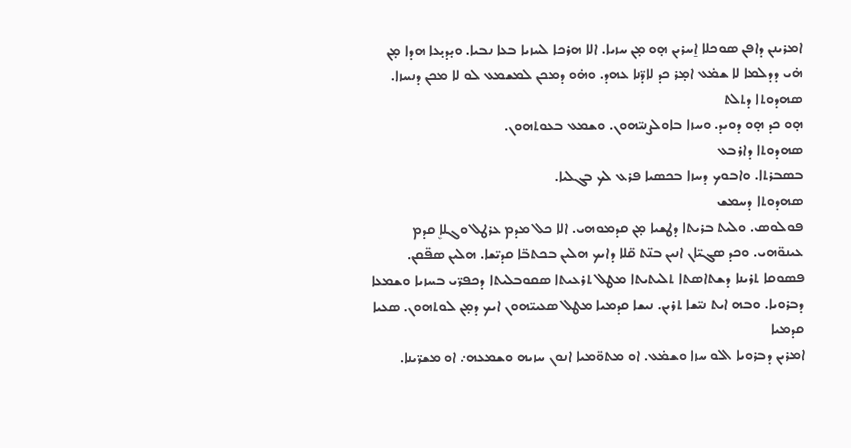ܐܡܪܝܢܢ ܕܐܦܢ ܣܘܟܠܐ ܐ̱ܚܪܝܢ ܗ̣ܘ ܡ̣ܢ ܚܙܝܐ. ܐܠܐ ܗܪܟܐ ܠܚܙܝܐ ܒܥܐ ܢܒܝܐ. ܘܝ̣ܕܝ̣ܥܐ ܗܕܐ ܡ̣ܢ ܗ̇ܝ ܕܕܠܡܐ ܠܐ ܫܡ̇ܥ ܐܡ̣ܪ ܟܕ ܠܐܕ̈ܢܐ ܥܗܕ. ܘܗ̇ܘ ܕܡܟܢ ܠܡܫܡܥ ܠܘ ܠܐ ܡܟܢ ܕܢܚܙܐ.
ܣܗܕܘܬܐ ܕܬܠܬ
ܗ̣ܘ ܟܕ ܗ̣ܘ ܕܘܝܕ. ܘܚܙܐ ܒܐܘܠܨܢܝ̈ܗܘܢ. ܘܫܡܥ ܒܥܘܬܗܘܢ.
ܣܗܕܘܬܐ ܕܐܪܒܥ
ܒܣܒܪܬܐ. ܘܐܒܘܟ ܕܚܙܐ ܒܟܣܝܐ ܦܪܥ ܠܟ ܒܓܠܝܐ.
ܣܗܕܘܬܐ ܕܚܡܫ
ܦܘܠܘܣ. ܘܠܝܬ ܒܪܝܬܐ ܕܛܫܝܐ ܡ̣ܢ ܩܕܡܘܗܝ. ܐܠܐ ܟܠ ܡܕܡ ܥܪܛܠ ܘܓܠܐܷ ܩܕܡ ܥܝܢܘ̈ܗܝ. ܘܟܕ ܣܓܝ̈ܐܢ ܐܢܝܢ ܒܢ̈ܬ ܩ̈ܠܐ ܕܐܝܟ ܗܠܝܢ ܒܟܬܒ̈ܐ ܩܕܝ̈ܫܐ. ܗܠܝܢ ܣܦ̈ܩܢ.
ܦܣܘܩܐ ܬܪܝܢܐ ܕܫܬܐܣܬܐ ܬܠܝܬܝܬܐ ܡܛܠ ܬܪܥܝܬܐ ܣܩܘܒܠܝܬܐ ܕܟܦܪ̈ܝ ܒܚܙܝܐ ܘܫܡܥܐ ܕܒܪܘܝܐ. ܘܒܗ ܐܝܬ ܢܝ̈ܫܐ ܬܪܝܢ. ܢܝܫܐ ܩܕܡܝܐ ܡܛܠ ܣܥܝܝ̈ܗܘܢ ܐܝܟ ܕܡ̣ܢ ܠܘܬܗܘܢ. ܣܥܝܐ ܩܕܡܝܐ
ܐܡܪܝܢ ܕܒܪܘܝܐ ܐܠܘ ܚܙܐ ܘܫܡ̇ܥ. ܐܘ ܡܬܘ̈ܡܝܐ ܐܢܘܢ ܚܙܝܗ ܘܫܡܥܗ܇ ܐܘ ܡܫܪ̈ܝܢܐ.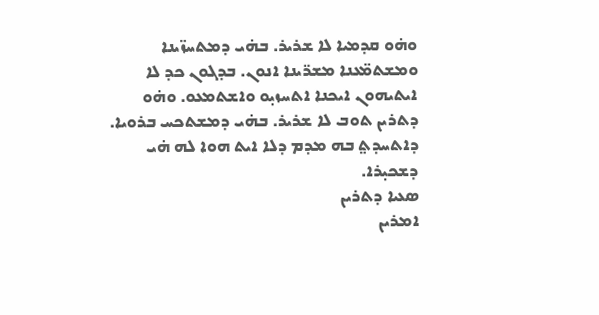ܘܗ̇ܘ ܩܕܡܝܐ ܠܐ ܫܪܝܪ. ܒܗ̇ܝ ܕܡܬܚܙ̈ܝܢܐ ܘܡܫܬܡ̈ܥܢܐ ܡܫܪ̈ܝܢܐ ܐܢܘܢ. ܒܕܓܘܢ ܟܕ ܠܐ ܐܝܬܝܗܘܢ ܐܝܟܢܐ ܐܬܚܙܝ̣ܘ ܘܐܫܬܡܥܘ. ܘܗ̇ܘ ܕܬܪܝܢ ܬܘܒ ܠܐ ܫܪܝܪ. ܒܗ̇ܝ ܕܡܫܬܟܚ ܒܪܘܝܐ. ܕܐܬܚܕܬ݀ ܒܗ ܡܕܡ ܕܠܐ ܐܝܬ ܗܘܐ ܠܗ ܗ̇ܝ ܕܫܟܝ̣ܪܐ.
ܣܥܝܐ ܕܬܪܝܢ
ܐܡܪܝܢ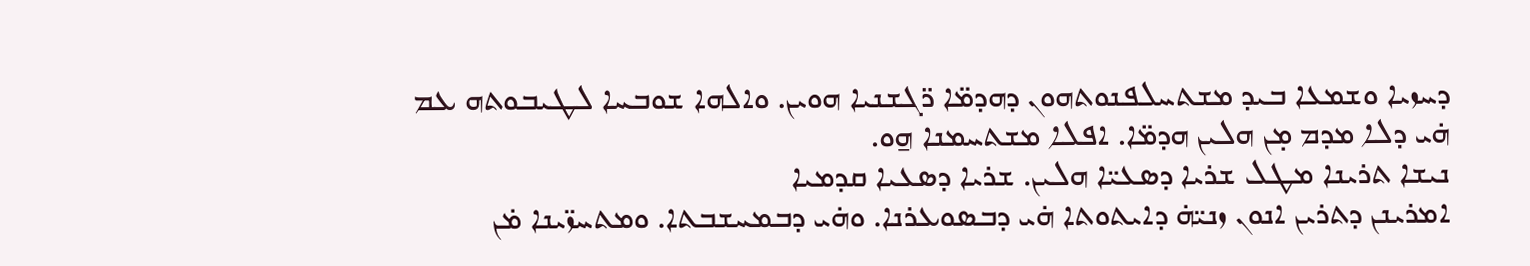ܕܚܙܝܐ ܘܫܡܥܐ ܒܝܕ ܡܫܬܚܠܦܢܘܬܗܘܢ ܕܗܕܡ̈ܐ ܪ̈ܓܫܢܝܐ ܗܘܝܢ. ܘܐܠܗܐ ܫܘܒܚܐ ܠܛܝܒܘܬܗ ܥܡ ܗ̇ܝ ܕܠܐ ܡܕܡ ܡ̣ܢ ܗܠܝܢ ܗܕܡ̈ܐ. ܐܦܠܐ ܡܫܬܚܡܢܐ ܗ̱ܘ.
ܢܝܫܐ ܬܪܝܢܐ ܡܛܠ ܫܪܝܐ ܕܣܥܝ̈ܐ ܗܠܝܢ. ܫܪܝܐ ܕܣܥܝܐ ܩܕܡܝܐ
ܐܡܪܝܢܢ ܕܬܪܝܢ ܐܢܘܢ ܙܢܝ̈ܗ̇ ܕܐܝܬܘܬܐ ܗ̇ܝ ܕܒܣܘܥܪܢܐ. ܘܗ̇ܝ ܕܒܡܚܫܒܬܐ. ܘܡܬܚܙ̈ܝܢܐ ܡ̇ܢ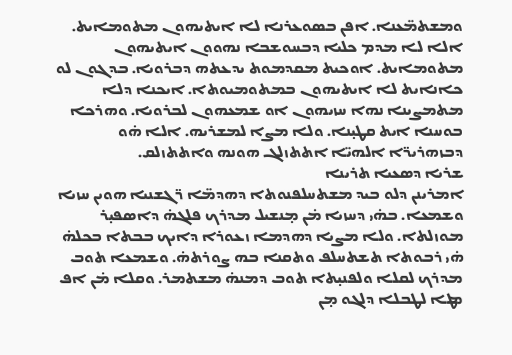ܘܡܫܬܡ̈ܥܢܐ. ܐܦܢ ܒܣܘܥܪܢܐ ܠܐ ܐܝܬܝܗܘܢ ܡܬܘܡܐܝܬ. ܐܠܐ ܠܐ ܡܕܡ ܟܠܝܐ ܕܒܚܘܫܒܐ ܢܗܘܘܢ ܐܝܬܝܗܘܢ ܡܬܘܡܐܝܬ. ܐܘܟܝܬ ܡܩܕܡܘܬ ܝܕܥܬܗ ܕܒܪܘܝܐ. ܒܕܓܘܢ ܠܘ ܟܐܢܐܝܬ ܠܐ ܐܝܬܝܗܘܢ ܒܡܬܘܡܝܘܬܐ. ܐܝܟܢܐ ܕܠܐ ܡܬܡܨܝܢܐ ܢܗܐ ܚܙܝܗܘܢ ܐܘ ܫܡܥܗܘܢ ܠܒܪܘܝܐ. ܘܗܪܟܐ ܒܘܚܢܐ ܐܝܬ ܩܛܝ̣ܢܐ. ܘܠܐ ܡܨܐ ܠܡܫܪܝܗ. ܐܠܐ ܗ̇ܘ ܕܒܙܗܪܝܪ̈ܐ ܐܠܗܝ̈ܐ ܐܬܬܙܠܓ ܗܘܢܗ ܘܐܬܬܙܠܩ.
ܫܪܝܐ ܕܣܥܝܐ ܬܪܝܢܐ
ܐܡܪܝܢܢ ܕܠܘ ܒܝܕ ܡܫܬܚܠܦܢܘܬܐ ܕܗܕܡ̈ܐ ܪ̈ܓܫܢܝܐ ܗܘܝܢ ܚܙܝܐ ܘܫܡܥܐ. ܒܗ̇ܝ ܕܚܙܝܐ ܡ̇ܢ ܡ̣ܢܫܝܠ ܡܕܪܟ ܦܠܓܗ̇ ܕܐܣܦܝ̣ܪ ܡܘܙܠܬܐ. ܘܠܐ ܡܨܝܐ ܕܗܕܡܐ ܙܥܘܪܐ ܕܐܝܟ ܒܒܬܐ ܒܟܠܗ̇ ܗ̇ܝ ܪܒܘܬܐ ܬܫܬܚܠܦ ܘܬܩܢܐ ܒܗ ܨܘܪܬܗ̇. ܘܫܡܥܐ ܬܘܒ ܡܕܪܟ ܠܩܠܐ ܘܠܦܢܝ̣ܬܐ ܬܘܒ ܕܡܢܗ̇ ܡܫܬܡܪ. ܘܩܠܐ ܡ̇ܢ ܐܦ ܡܛܐ ܠܛܒܠܐ ܕܠܓܘ ܡ̣ܢ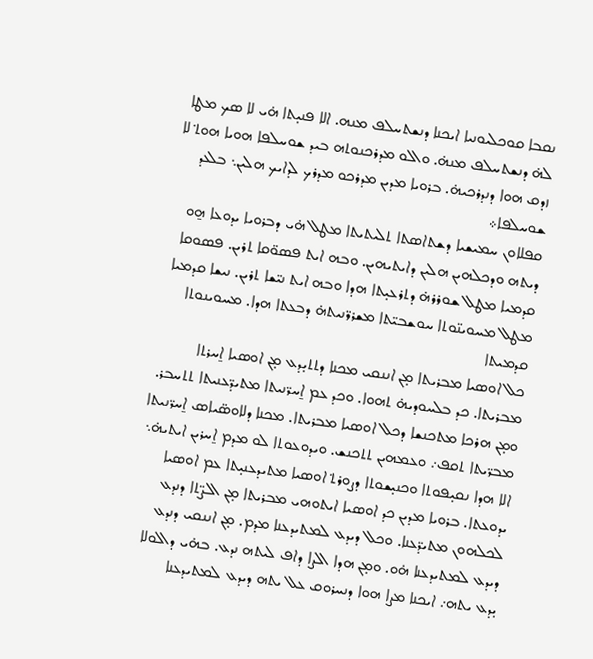ܢܩܒܐ ܩܘܟܠܝܘܢܝܐ ܐܝܟܢܐ ܕܢܫܬܚܠܦ ܡܢܗ. ܐܠܐ ܦܢܝ̣ܬܐ ܗ̇ܝ ܠܐ ܣܟ ܡܛܐ ܠܗ̇ ܕܢܫܬܚܠܦ ܡܢܗ̇. ܘܐܠܘ ܡܕܪܟܢܘܬܗ ܒܝܕ ܫܘܚܠܦܐ ܗܘܝܐ ܗܘܬ݀ ܠܐ ܙܕܩ ܗܘܐ ܕܢܕܪܟܝܗ̇. ܒܪܘܝܐ ܡܕܝܢ ܡܕܪܟܘ ܡܕܪܟ ܠܕܐܝܟ ܗܠܝܢ܆ ܒܠܥܕ ܫܘܚܠܦܐ܀
ܩܦܠܐܘܢ ܚܡܝܫܝܐ ܕܫܬܐܣܬܐ ܬܠܝܬܝܬܐ ܡܛܠ ܗ̇ܝ ܕܒܪܘܝܐ ܝܕܘܥܐ ܗ̱ܘ ܕܝܬܗ ܘܕܟܠܗܝܢ ܗܠܝܢ ܕܐܝܬܝܗܝܢ. ܘܒܗ ܐܝܬ ܦܣܘ̈ܩܐ ܬܪܝܢ. ܦܣܘܩܐ ܩܕܡܝܐ ܡܛܠ ܫܘܪܪܗ̇ ܕܬܪܥܝ̣ܬܐ ܗܕܐ ܘܒܗ ܐܝܬ ܢܝ̈ܫܐ ܬܪܝܢ. ܢܝܫܐ ܩܕܡܝܐ ܡܛܠ ܡܚܘܝܢ̈ܘܬܐ ܚܘܫܒܝ̈ܬܐ ܡܫܪܪ̈ܢܝܬܗ̇ ܕܒܥܬܐ ܗܕܐ. ܡܚܘܝܢܘܬܐ ܩܕܡܝܬܐ
ܟܠ ܐܘܣܝܐ ܡܒܪܝܬܐ ܡ̣ܢ ܐܢܢܩܝ ܡܟܢܐ ܕܬܬܝ̣ܕܥ ܡ̣ܢ ܐܘܣܝܐ ܐ̱ܚܪܬܐ ܡܒܪܝܬܐ. ܟܕ ܒܠܚܘܕܝܗ̇ ܬܗܘܐ. ܘܟܕ ܥܡ ܐ̱ܚܪ̈ܢܝܬܐ ܡܬܝܕ̈ܥܢܝܬܐ ܬܬܚܒܪ. ܘܡ̣ܢ ܗܪܟܐ ܡܬܟܢܫܐ ܕܟܠ ܐܘܣܝܐ ܡܒܪܝܬܐ. ܡܟܢܐ ܕܠܐܘܣ̈ܝܐܣ ܐ̱ܚܪ̈ܢܝܬܐ ܡܒܪ̈ܝܬܐ ܬܩܦ܇ ܘܥܡܗܝܢ ܬܬܟܢܫ. ܘܝܕܘܥܘܬܐ ܠܘ ܡܕܡ ܐ̱ܚܪܝܢ ܐܝܬܝܗ̇܆ ܐܠܐ ܗܕܐ ܢܩܝ̣ܦܘܬܐ ܘܟܢܝ̣ܫܘܬܐ ܕܨܘܪܬ݀ ܐܘܣܝܐ ܡܬܝܕܥܢܝ̣ܬܐ ܥܡ ܐܘܣܝܐ ܝܕܘܥܬܐ. ܒܪܘܝܐ ܡܕܝܢ ܟܕ ܐܘܣܝܐ ܐܝܬܘܗܝ ܡܒܪܝܬܐ ܡ̣ܢ ܐܠܨ̈ܬܐ ܕܢܕܥ ܠܟܠܗܘܢ ܡܬܝܕ̈ܥܢܐ. ܘܟܠ ܕܝܕܥ ܠܡܬܝܕܥܢܐ ܡܕܡ. ܡ̣ܢ ܐܢܢܩܝ ܕܢܕܥ ܕܝܕܥ ܠܡܬܝܕܥܢܐ ܗ̇ܘ. ܘܡ̣ܢ ܗܕܐ ܐܠܨܐ ܕܐܦ ܠܝܬܗ ܢܕܥ. ܒܗ̇ܝ ܕܐܠܘܠܐ ܝ̣ܕܥ ܝܬܗ܇ ܐܝܟܢܐ ܡܨܐ ܗܘܐ ܕܢܚܪܘܩ ܥܠ ܝܬܗ ܕܝܕܥ ܠܡܬܝܕܥܢܐ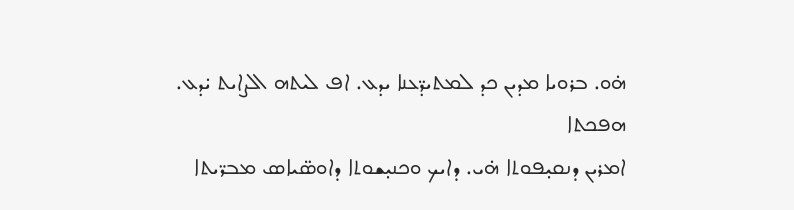ܗ̇ܘ. ܒܪܘܝܐ ܡܕܝܢ ܟܕ ܠܡܬܝܕ̈ܥܢܐ ܝܕܥ. ܐܦ ܠܝܬܗ ܐܠܨܐܝܬ ܝ̇ܕܥ.
ܗܦܟܬܐ
ܐܡܪܝܢ ܕܢܩܝ̣ܦܘܬܐ ܗ̇ܝ. ܕܐܝܟ ܘܟܢܝ̣ܫܘܬܐ ܕܐܘܣ̈ܝܐܣ ܡܒܪ̈ܝܬܐ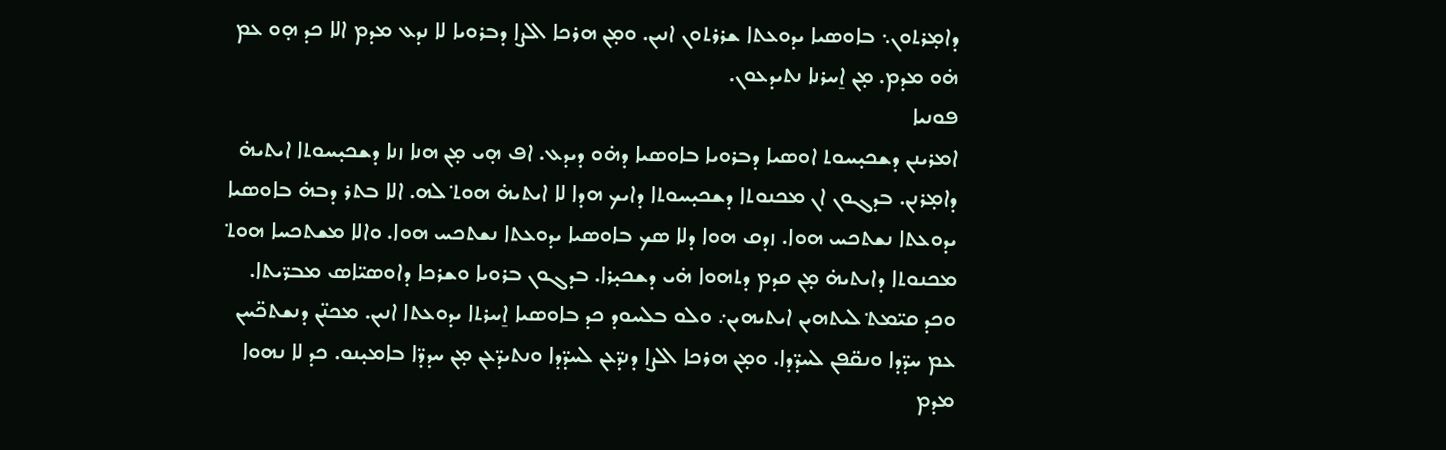ܕܐܡ̣ܪܬܘܢ܆ ܒܐܘܣܝܐ ܝܕܘܥܬܐ ܫܪܪܬܘܢ ܐܢܝܢ. ܘܡ̣ܢ ܗܪܟܐ ܐܠܨܐ ܕܒܪܘܝܐ ܠܐ ܢܕܥ ܡܕܡ ܐܠܐ ܟܕ ܗ̣ܘ ܥܡ ܗ̇ܘ ܡܕܡ. ܡ̣ܢ ܐ̱ܚܪܢܐ ܢܬܝܕܥܘܢ.
ܦܘܢܝܐ
ܐܡܪܝܢܢ ܕܫܟܝ̣ܚܘܬ ܐܘܣܝܐ ܕܒܪܘܝܐ ܒܐܘܣܝܐ ܕܗ̇ܘ ܕܝܕܥ. ܐܦ ܗ̣ܝ ܡ̣ܢ ܗܢܐ ܙܢܐ ܕܫܟܝ̣ܚܘܬܐ ܐܝܬܝܗ̇ ܕܐܡ̣ܪܢܢ. ܒܕܓܘܢ ܐܢ ܡܟܢܘܬܐ ܕܫܟܝ̣ܚܘܬܐ ܕܐܝܟ ܗܕܐ ܠܐ ܐܝܬܝܗ̇ ܗܘܬ݀ ܠܗ. ܐܠܐ ܒܬܪ ܕܒܗ̇ ܒܐܘܣܝܐ ܝܕܘܥܬܐ ܢܫܬܟܚ ܗܘܐ. ܙܕܩ ܗܘܐ ܕܠܐ ܣܟ ܒܐܘܣܝܐ ܝܕܘܥܬܐ ܢܫܬܟܚ ܗܘܐ. ܘܐܠܐ ܡܫܬܟܚܐ ܗܘܬ݀ ܡܟܢܘܬܐ ܕܐܝܬܝܗ̇ ܡ̣ܢ ܩܕܡ ܕܬܗܘܐ ܗ̇ܝ ܕܫܟܝ̣ܪܐ. ܒܕܓܘܢ ܒܪܘܝܐ ܘܫܪܟܐ ܕܐܘܣܝ̈ܐܣ ܡܒܪ̈ܝܬܐ. ܘܟܕ ܩܝ̈ܡܬ݀ ܠܝܬܗܝܢ ܐܝܬܝܗܝܢ܇ ܘܠܘ ܒܠܚܘܕ ܟܕ ܒܐܘܣܝܐ ܐ̱ܚܪܬܐ ܝܕܘܥܬܐ ܐܢܝܢ. ܡܟܢ̈ܢ ܕܢܫܬܟ̈ܚܢ ܥܡ ܚܕ̈ܕܐ ܘܢܩ̈ܦܢ ܠܚܕ̈ܕܐ. ܘܡ̣ܢ ܗܪܟܐ ܐܠܨܐ ܕܢܕ̈ܥܢ ܠܚܕ̈ܕܐ ܘܢܬܝܕ̈ܥܢ ܡ̣ܢ ܚܕܕ̈ܐ ܒܐܡܝ̣ܢܘ. ܟܕ ܠܐ ܢܗܘܐ ܡܕܡ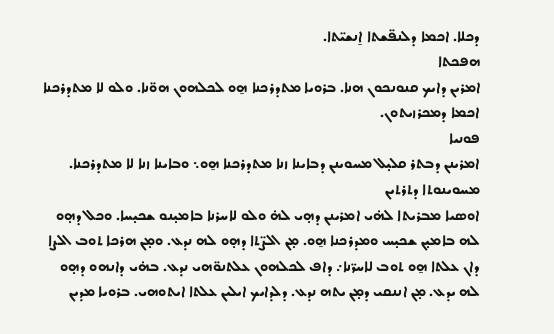ܕܟܠܐ. ܐܟܡܐ ܕܠܢܦ̈ܫܬܐ ܐ̱ܢܫܝ̈ܬܐ.
ܗܦܟܬܐ
ܐܡܪܝܢ ܕܐܝܟ ܩܢܘܢܟܘܢ ܗܢܐ. ܒܪܘܝܐ ܡܬܕܪܟܢܐ ܗ̱ܘ ܠܟܠܗܘܢ ܗܘ̈ܢܐ. ܘܠܘ ܠܐ ܡܬܕܪܟܢܐ ܐܟܡܐ ܕܡܟܪܙܝܬܘܢ.
ܦܘܢܝܐ
ܐܡܪܝܢܢ ܕܒܬܪ ܩܠܝ̣ܠ ܡܚܘܝܢܢ ܕܒܐܝܢܐ ܙܢܐ ܡܬܕܪܟܢܐ ܗ̱ܘ܆ ܘܒܐܝܢܐ ܙܢܐ ܠܐ ܡܬܕܪܟܢܐ.
ܡܚܘܝܢܘܬܐ ܕܬܪܬܝܢ
ܐܘܣܝܐ ܡܒܪܝܬܐ ܠܗ̇ܝ ܐܡܪܝܢܢ ܕܗ̣ܝ ܠܗ̇ ܘܠܘ ܠܐܚܪܢܐ ܒܐܡܝ̣ܢܘ ܫܟܝ̣ܚܐ. ܘܟܠ ܕܗ̣ܘ ܠܗ ܒܐܡܝ̣ܢ ܫܟܝ̣ܚ ܘܡܕܪܟܢܐ ܗ̱ܘ. ܡ̣ܢ ܐܠܨ̈ܬܐ ܕܗ̣ܘ ܠܗ ܢܕܥ. ܘܡ̣ܢ ܗܪܟܐ ܬܘܒ ܐܠܨܐ ܕܐܢ ܥܠܬܐ ܗ̱ܘ ܬܘܒ ܠܐܚܪ̈ܢܐ܇ ܕܐܦ ܠܟܠܗܘܢ ܥܠܬܢܘ̈ܗܝ ܢܕܥ. ܒܗ̇ܝ ܕܐܢܗܘ ܕܗ̣ܘ ܠܗ ܝܕܥ. ܡ̣ܢ ܐܢܢܩܝ ܕܡ̣ܢ ܝܬܗ ܢܕܥ. ܕܠܕܐܝܟ ܐܝܠܝܢ ܥܠܬܐ ܐܝܬܘܗܝ. ܒܪܘܝܐ ܡܕܝܢ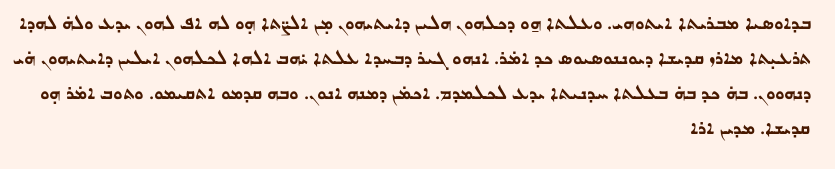ܒܕܐܘܣܝܐ ܡܒܪܝܬܐ ܐܝܬܘܗܝ. ܘܥܠܬܐ ܗ̱ܘ ܕܟܠܗܘܢ ܗܠܝܢ ܕܐܝܬܝܗܘܢ ܡ̣ܢ ܐܠܨ̈ܬܐ ܗ̣ܘ ܠܗ ܐܦ ܠܗܘܢ ܝܕܥ ܘܠܗ̇ ܠܗܕܐ ܬܪܥܝ̣ܬܐ ܡܐܪܙ ܩܕܝܫܐ ܕܝܘܢܢܘܣܝܘܣ ܟܕ ܐܡ̇ܪ. ܐܢܗܘ ܓܝܪ ܕܒܚܕܐ ܥܠܬܐ ܝ̇ܗܒ ܐܠܗܐ ܠܟܠܗܘܢ ܐܝܠܝܢ ܕܐܝܬܝܗܘܢ ܗ̇ܝ ܕܢܗܘܘܢ. ܒܗ̇ ܟܕ ܒܗ̇ ܒܥܠܬܐ ܚܕܢܝܬܐ ܝܕܥ ܠܟܠܡܕܡ. ܐܟܡ̇ܢ ܕܡܢܗ ܐܢܘܢ. ܘܒܗ ܩܕܡܘ ܐܬܩܝܡܘ. ܘܬܘܒ ܐܡ̇ܪ ܗ̣ܘ ܩܕܝܫܐ. ܡܕܝܢ ܐܪܐ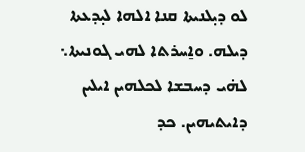ܠܘ ܕܝ̣ܠܢܝܬܐ ܩܢܐ ܐܠܗܐ ܠܝ̣ܕܥܬܐ ܕܝܠܗ. ܘܐ̱ܚܪܬܐ ܠܗܝ ܓܘܢܝܬܐ܆ ܠܗ̇ܝ ܕܚܒܫܐ ܠܟܠܗܝܢ ܐܝܠܝܢ ܕܐܝܬܝܗܝܢ. ܟܕ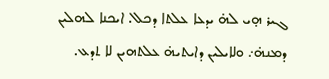ܓܝܪ ܗ̣ܝ ܠܗ̇ ܝܕܥܐ ܥܠܬܐ ܕܟܠ. ܐܝܟܢܐ ܠܗܠܝܢ ܕܡܢܗ̇܇ ܘܠܐܝܠܝܢ ܕܐܝܬܝܗ̇ ܥܠܬܗܝܢ ܠܐ ܬܕܥ.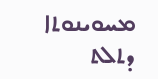ܡܚܘܝܢܘܬܐ ܕܬܠܬ